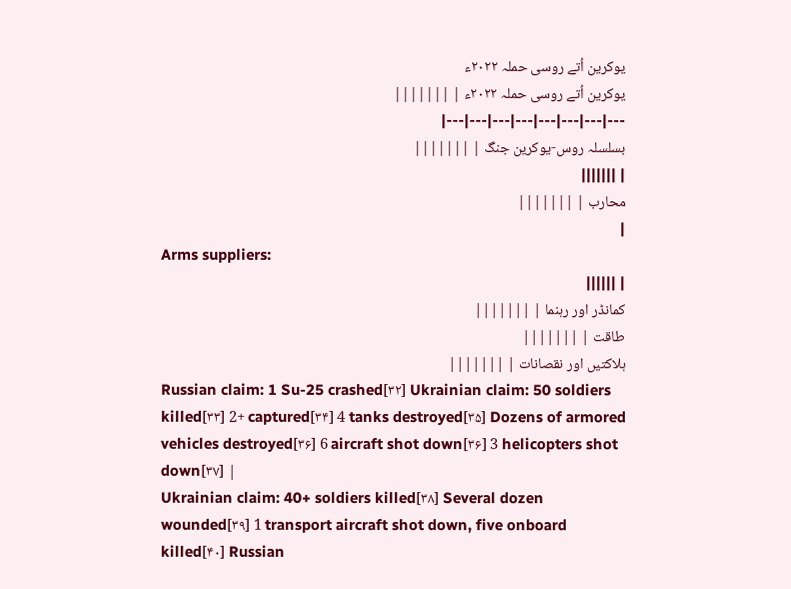یوکرین اُتے روسی حملہ ۲۰۲۲ء
یوکرین اُتے روسی حملہ ۲۰۲۲ء | |||||||
---|---|---|---|---|---|---|---|
بسلسلہ روس-یوکرین جنگ | |||||||
| |||||||
محارب | |||||||
|
Arms suppliers:
| ||||||
کمانڈر اور رہنما | |||||||
طاقت | |||||||
ہلاکتیں اور نقصانات | |||||||
Russian claim: 1 Su-25 crashed[۳۲] Ukrainian claim: 50 soldiers killed[۳۳] 2+ captured[۳۴] 4 tanks destroyed[۳۵] Dozens of armored vehicles destroyed[۳۶] 6 aircraft shot down[۳۶] 3 helicopters shot down[۳۷] |
Ukrainian claim: 40+ soldiers killed[۳۸] Several dozen wounded[۳۹] 1 transport aircraft shot down, five onboard killed[۴۰] Russian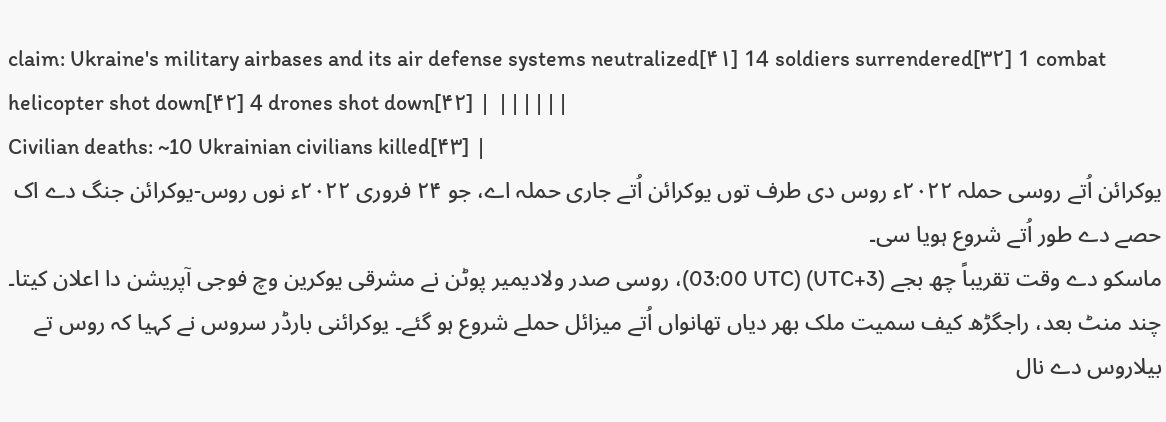claim: Ukraine's military airbases and its air defense systems neutralized[۴۱] 14 soldiers surrendered[۳۲] 1 combat helicopter shot down[۴۲] 4 drones shot down[۴۲] | ||||||
Civilian deaths: ~10 Ukrainian civilians killed[۴۳] |
یوکرائن اُتے روسی حملہ ۲۰۲۲ء روس دی طرف توں یوکرائن اُتے جاری حملہ اے، جو ۲۴ فروری ۲۰۲۲ء نوں روس-یوکرائن جنگ دے اک حصے دے طور اُتے شروع ہويا سی۔
ماسکو دے وقت تقریباً چھ بجے (UTC+3) (03:00 UTC)، روسی صدر ولادیمیر پوٹن نے مشرقی یوکرین وچ فوجی آپریشن دا اعلان کيتا۔ چند منٹ بعد، راجگڑھ کیف سمیت ملک بھر دیاں تھانواں اُتے میزائل حملے شروع ہو گئے۔ یوکرائنی بارڈر سروس نے کہیا کہ روس تے بیلاروس دے نال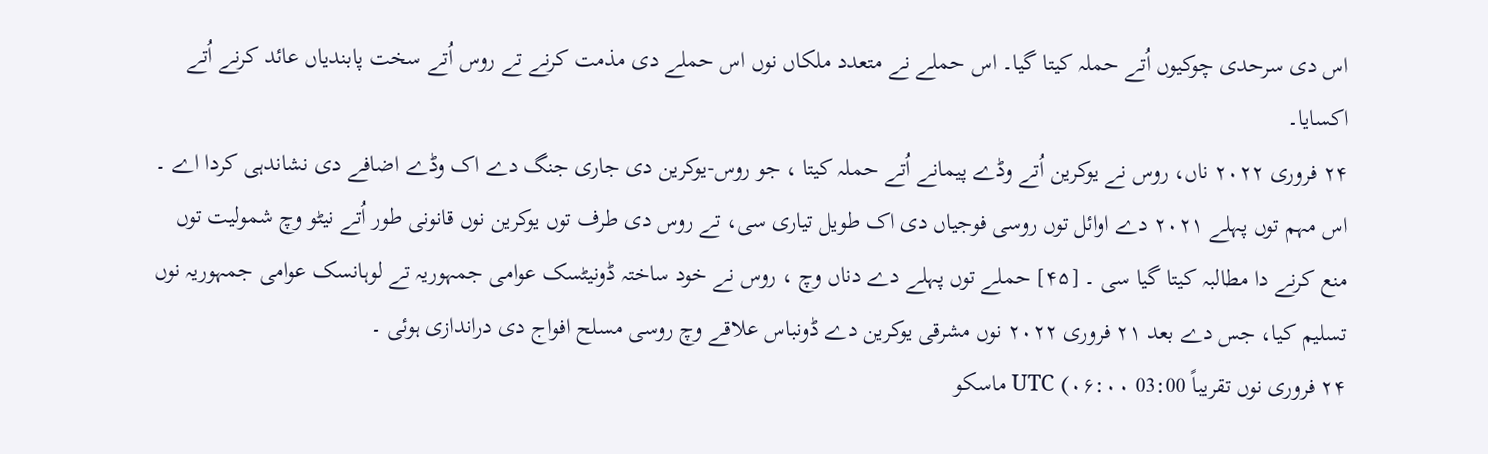اس دی سرحدی چوکیوں اُتے حملہ کيتا گیا۔ اس حملے نے متعدد ملکاں نوں اس حملے دی مذمت کرنے تے روس اُتے سخت پابندیاں عائد کرنے اُتے اکسایا۔
۲۴ فروری ۲۰۲۲ ناں، روس نے یوکرین اُتے وڈے پیمانے اُتے حملہ کيتا ، جو روس-یوکرین دی جاری جنگ دے اک وڈے اضافے دی نشاندہی کردا اے ۔ اس مہم توں پہلے ۲۰۲۱ دے اوائل توں روسی فوجیاں دی اک طویل تیاری سی، تے روس دی طرف توں یوکرین نوں قانونی طور اُتے نیٹو وچ شمولیت توں منع کرنے دا مطالبہ کيتا گیا سی ۔ [۴۵] حملے توں پہلے دے دناں وچ ، روس نے خود ساختہ ڈونیٹسک عوامی جمہوریہ تے لوہانسک عوامی جمہوریہ نوں تسلیم کیا، جس دے بعد ۲۱ فروری ۲۰۲۲ نوں مشرقی یوکرین دے ڈونباس علاقے وچ روسی مسلح افواج دی دراندازی ہوئی ۔
۲۴ فروری نوں تقریباً 03:00 UTC (۰۶:۰۰ ماسکو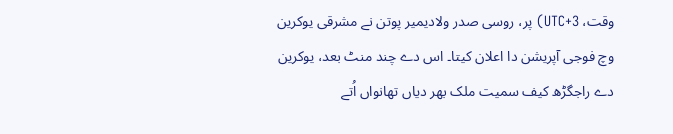وقت، UTC+3) پر، روسی صدر ولادیمیر پوتن نے مشرقی یوکرین وچ فوجی آپریشن دا اعلان کيتا۔ اس دے چند منٹ بعد، یوکرین دے راجگڑھ کیف سمیت ملک بھر دیاں تھانواں اُتے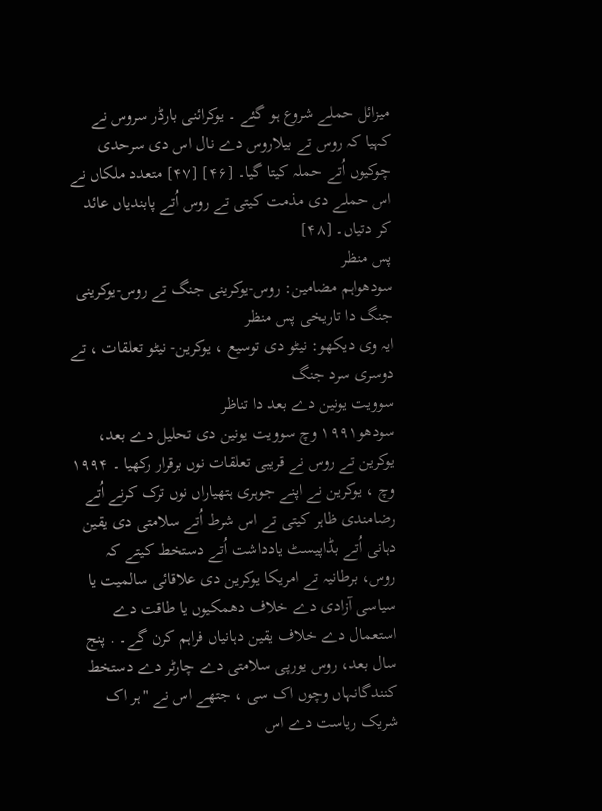میزائل حملے شروع ہو گئے ۔ یوکرائنی بارڈر سروس نے کہیا کہ روس تے بیلاروس دے نال اس دی سرحدی چوکیوں اُتے حملہ کيتا گیا۔ [۴۶] [۴۷] متعدد ملکاں نے اس حملے دی مذمت کيتی تے روس اُتے پابندیاں عائد کر دتیاں۔ [۴۸]
پس منظر
سودھواہم مضامین: روس-یوکرینی جنگ تے روس-یوکرینی جنگ دا تاریخی پس منظر
ایہ وی دیکھو: نیٹو دی توسیع ، یوکرین- نیٹو تعلقات ، تے دوسری سرد جنگ
سوویت یونین دے بعد دا تناظر
سودھو۱۹۹۱ وچ سوویت یونین دی تحلیل دے بعد، یوکرین تے روس نے قریبی تعلقات نوں برقرار رکھیا ۔ ۱۹۹۴ وچ ، یوکرین نے اپنے جوہری ہتھیاراں نوں ترک کرنے اُتے رضامندی ظاہر کیتی تے اس شرط اُتے سلامتی دی یقین دہانی اُتے بڈاپیسٹ یادداشت اُتے دستخط کیتے کہ روس، برطانیہ تے امریکا یوکرین دی علاقائی سالمیت یا سیاسی آزادی دے خلاف دھمکیوں یا طاقت دے استعمال دے خلاف یقین دہانیاں فراہم کرن گے۔ . پنج سال بعد، روس یورپی سلامتی دے چارٹر دے دستخط کنندگانہاں وچوں اک سی ، جتھے اس نے "ہر اک شریک ریاست دے اس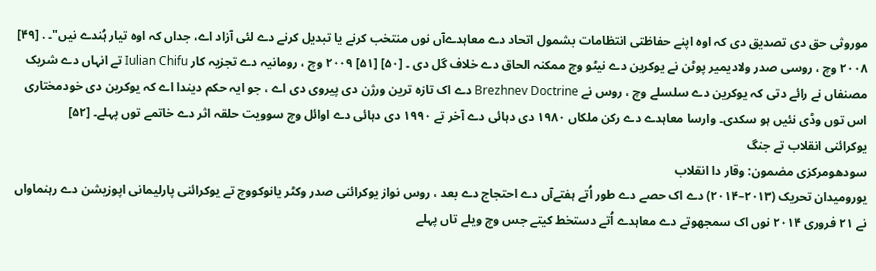موروثی حق دی تصدیق دی کہ اوہ اپنے حفاظتی انتظامات بشمول اتحاد دے معاہدےآں نوں منتخب کرنے یا تبدیل کرنے دے لئی آزاد اے، جداں کہ اوہ تیار ہُندے نيں"۔ . [۴۹]
۲۰۰۸ وچ ، روسی صدر ولادیمیر پوٹن نے یوکرین دے نیٹو وچ ممکنہ الحاق دے خلاف گل دی ۔ [۵۰] [۵۱] ۲۰۰۹ وچ ، رومانیہ دے تجزیہ کار Iulian Chifu تے انہاں دے شریک مصنفاں نے رائے دتی کہ یوکرین دے سلسلے وچ ، روس نے Brezhnev Doctrine دے اک تازہ ترین ورژن دی پیروی دی اے ، جو ایہ حکم دیندا اے کہ یوکرین دی خودمختاری اس توں وڈی نئيں ہو سکدی۔ وارسا معاہدے دے رکن ملکاں ۱۹۸۰ دی دہائی دے آخر تے ۱۹۹۰ دی دہائی دے اوائل وچ سوویت حلقہ اثر دے خاتمے توں پہلے۔ [۵۲]
یوکرائنی انقلاب تے جنگ
سودھومرکزی مضمون: وقار دا انقلاب
یورومیدان تحریک (۲۰۱۳–۲۰۱۴) دے اک حصے دے طور اُتے ہفتےآں دے احتجاج دے بعد ، روس نواز یوکرائنی صدر وکٹر یانوکووچ تے یوکرائنی پارلیمانی اپوزیشن دے رہنماواں نے ۲۱ فروری ۲۰۱۴ نوں اک سمجھوتے دے معاہدے اُتے دستخط کیتے جس وچ ویلے تاں پہلے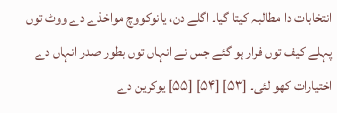انتخابات دا مطالبہ کيتا گیا۔ اگلے دن، یانوکووچ مواخذے دے ووٹ توں پہلے کیف توں فرار ہو گئے جس نے انہاں توں بطور صدر انہاں دے اختیارات کھو لئی۔ [۵۳] [۵۴] [۵۵] یوکرین دے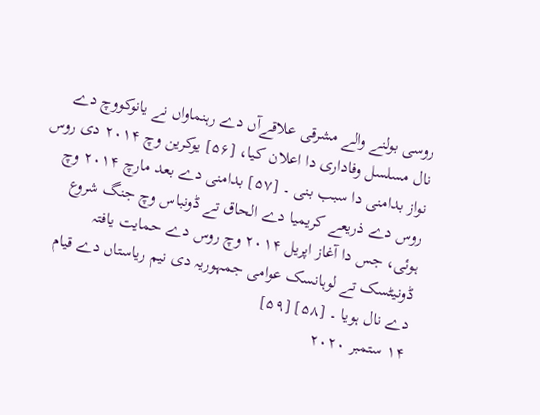روسی بولنے والے مشرقی علاقےآں دے رہنماواں نے یانوکووچ دے نال مسلسل وفاداری دا اعلان کیا، [۵۶] یوکرین وچ ۲۰۱۴ دی روس نواز بدامنی دا سبب بنی ۔ [۵۷] بدامنی دے بعد مارچ ۲۰۱۴ وچ روس دے ذریعے کریمیا دے الحاق تے ڈونباس وچ جنگ شروع ہوئی، جس دا آغاز اپریل ۲۰۱۴ وچ روس دے حمایت یافتہ ڈونیٹسک تے لوہانسک عوامی جمہوریہ دی نیم ریاستاں دے قیام دے نال ہويا ۔ [۵۸] [۵۹]
۱۴ ستمبر ۲۰۲۰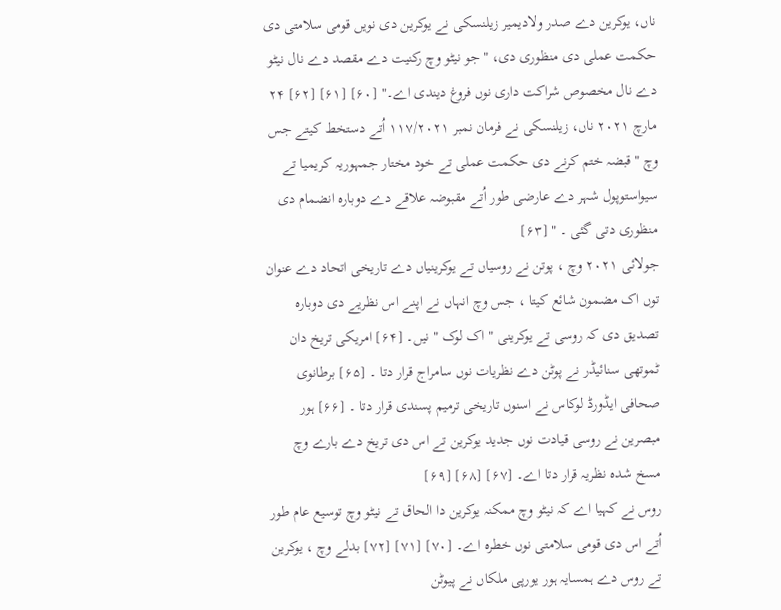ناں، یوکرین دے صدر ولادیمیر زیلنسکی نے یوکرین دی نويں قومی سلامتی دی حکمت عملی دی منظوری دی، "جو نیٹو وچ رکنیت دے مقصد دے نال نیٹو دے نال مخصوص شراکت داری نوں فروغ دیندی اے۔" [۶۰] [۶۱] [۶۲] ۲۴ مارچ ۲۰۲۱ ناں، زیلنسکی نے فرمان نمبر ۱۱۷/۲۰۲۱ اُتے دستخط کیتے جس وچ "قبضہ ختم کرنے دی حکمت عملی تے خود مختار جمہوریہ کریمیا تے سیواستوپول شہر دے عارضی طور اُتے مقبوضہ علاقے دے دوبارہ انضمام دی منظوری دتی گئی ۔ " [۶۳]
جولائی ۲۰۲۱ وچ ، پوتن نے روسیاں تے یوکرینیاں دے تاریخی اتحاد دے عنوان توں اک مضمون شائع کيتا ، جس وچ انہاں نے اپنے اس نظریے دی دوبارہ تصدیق دی کہ روسی تے یوکرینی " اک لوک " نيں۔ [۶۴] امریکی تریخ دان ٹموتھی سنائیڈر نے پوٹن دے نظریات نوں سامراج قرار دتا ۔ [۶۵] برطانوی صحافی ایڈورڈ لوکاس نے اسنوں تاریخی ترمیم پسندی قرار دتا ۔ [۶۶] ہور مبصرین نے روسی قیادت نوں جدید یوکرین تے اس دی تریخ دے بارے وچ مسخ شدہ نظریہ قرار دتا اے۔ [۶۷] [۶۸] [۶۹]
روس نے کہیا اے کہ نیٹو وچ ممکنہ یوکرین دا الحاق تے نیٹو وچ توسیع عام طور اُتے اس دی قومی سلامتی نوں خطرہ اے۔ [۷۰] [۷۱] [۷۲] بدلے وچ ، یوکرین تے روس دے ہمسایہ ہور یورپی ملکاں نے پیوٹن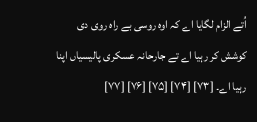اُتے الزام لگایا اے کہ اوہ روسی بے راہ روی دی کوشش کر رہیا اے تے جارحانہ عسکری پالیسیاں اپنا رہیا اے۔ [۷۳] [۷۴] [۷۵] [۷۶] [۷۷]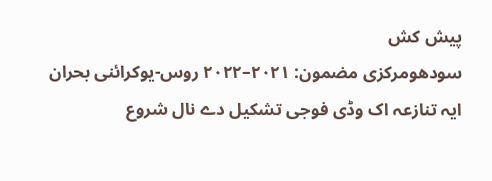پیش کش
سودھومرکزی مضمون: ۲۰۲۱–۲۰۲۲ روس-یوکرائنی بحران
ایہ تنازعہ اک وڈی فوجی تشکیل دے نال شروع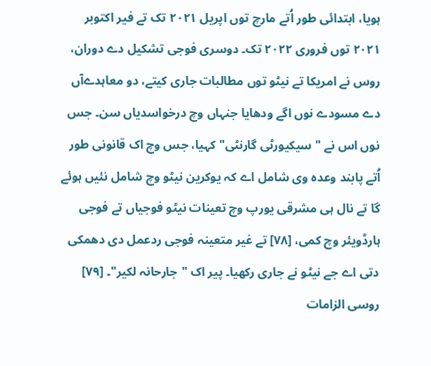ہويا، ابتدائی طور اُتے مارچ توں اپریل ۲۰۲۱ تک تے فیر اکتوبر ۲۰۲۱ توں فروری ۲۰۲۲ تک۔ دوسری فوجی تشکیل دے دوران، روس نے امریکا تے نیٹو توں مطالبات جاری کیتے، دو معاہدےآں دے مسودے نوں اگے ودھایا جنہاں وچ درخواسدیاں سن۔ جس نوں اس نے "سیکیورٹی گارنٹی" کہیا، جس وچ اک قانونی طور اُتے پابند وعدہ وی شامل اے کہ یوکرین نیٹو وچ شامل نئيں ہوئے گا تے نال ہی مشرقی یورپ وچ تعینات نیٹو فوجیاں تے فوجی ہارڈویئر وچ کمی، [۷۸] تے غیر متعینہ فوجی ردعمل دی دھمکی دتی اے جے نیٹو نے جاری رکھیا۔ پیر اک "جارحانہ لکیر"۔ [۷۹]
روسی الزامات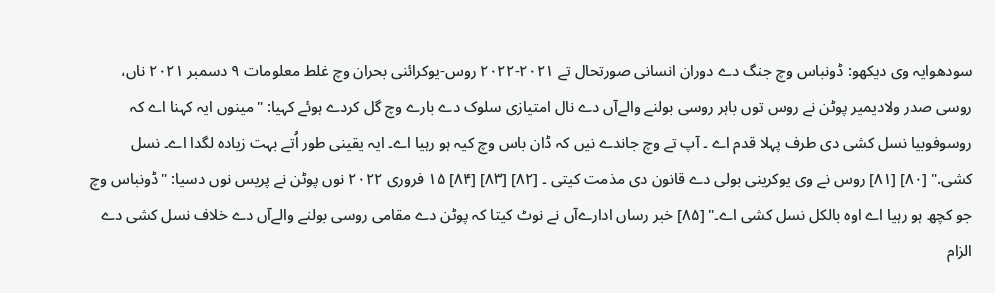سودھوایہ وی دیکھو: ڈونباس وچ جنگ دے دوران انسانی صورتحال تے ۲۰۲۱-۲۰۲۲ روس-یوکرائنی بحران وچ غلط معلومات ۹ دسمبر ۲۰۲۱ ناں، روسی صدر ولادیمیر پوٹن نے روس توں باہر روسی بولنے والےآں دے نال امتیازی سلوک دے بارے وچ گل کردے ہوئے کہیا: "مینوں ایہ کہنا اے کہ روسوفوبیا نسل کشی دی طرف پہلا قدم اے ۔ آپ تے وچ جاندے نيں کہ ڈان باس وچ کیہ ہو رہیا اے۔ ایہ یقینی طور اُتے بہت زیادہ لگدا اے۔ نسل کشی." [۸۰] [۸۱] روس نے وی یوکرینی بولی دے قانون دی مذمت کيتی ۔ [۸۲] [۸۳] [۸۴] ۱۵ فروری ۲۰۲۲ نوں پوٹن نے پریس نوں دسیا: "ڈونباس وچ جو کچھ ہو رہیا اے اوہ بالکل نسل کشی اے۔" [۸۵] خبر رساں ادارےآں نے نوٹ کيتا کہ پوٹن دے مقامی روسی بولنے والےآں دے خلاف نسل کشی دے الزام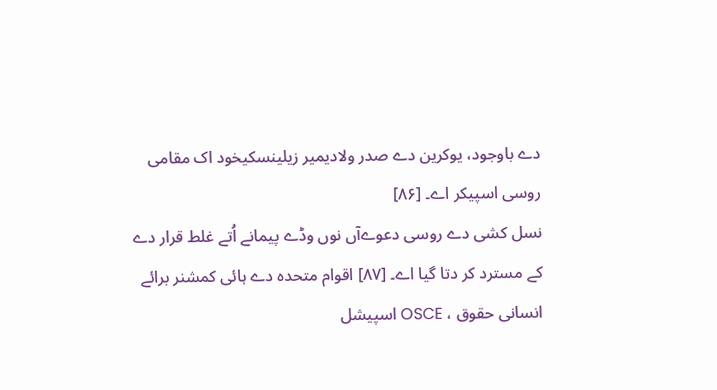دے باوجود، یوکرین دے صدر ولادیمیر زیلینسکیخود اک مقامی روسی اسپیکر اے۔ [۸۶]
نسل کشی دے روسی دعوےآں نوں وڈے پیمانے اُتے غلط قرار دے کے مسترد کر دتا گیا اے۔ [۸۷] اقوام متحدہ دے ہائی کمشنر برائے انسانی حقوق ، OSCE اسپیشل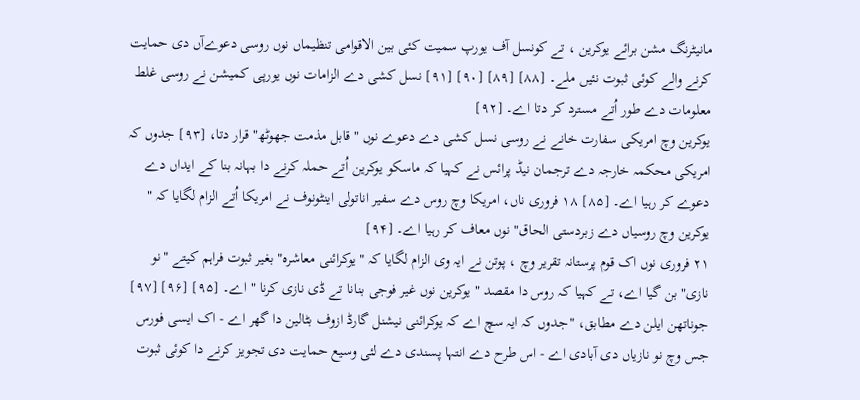مانیٹرنگ مشن برائے یوکرین ، تے کونسل آف یورپ سمیت کئی بین الاقوامی تنظیماں نوں روسی دعوےآں دی حمایت کرنے والے کوئی ثبوت نئيں ملے۔ [۸۸] [۸۹] [۹۰] [۹۱] نسل کشی دے الزامات نوں یورپی کمیشن نے روسی غلط معلومات دے طور اُتے مسترد کر دتا اے۔ [۹۲]
یوکرین وچ امریکی سفارت خانے نے روسی نسل کشی دے دعوے نوں "قابل مذمت جھوٹھ" قرار دتا، [۹۳] جدوں کہ امریکی محکمہ خارجہ دے ترجمان نیڈ پرائس نے کہیا کہ ماسکو یوکرین اُتے حملہ کرنے دا بہانہ بنا کے ایداں دے دعوے کر رہیا اے۔ [۸۵] ۱۸ فروری ناں، امریکا وچ روس دے سفیر اناتولی اینٹونوف نے امریکا اُتے الزام لگایا کہ " یوکرین وچ روسیاں دے زبردستی الحاق" نوں معاف کر رہیا اے۔ [۹۴]
۲۱ فروری نوں اک قوم پرستانہ تقریر وچ ، پوتن نے ایہ وی الزام لگایا کہ "یوکرائنی معاشرہ" بغیر ثبوت فراہم کیتے "نو نازی" بن گیا اے، تے کہیا کہ روس دا مقصد " یوکرین نوں غیر فوجی بنانا تے ڈی نازی کرنا " اے۔ [۹۵] [۹۶] [۹۷] جوناتھن ایلن دے مطابق، "جدوں کہ ایہ سچ اے کہ یوکرائنی نیشنل گارڈ ازوف بٹالین دا گھر اے - اک ایسی فورس جس وچ نو نازیاں دی آبادی اے - اس طرح دے انتہا پسندی دے لئی وسیع حمایت دی تجویز کرنے دا کوئی ثبوت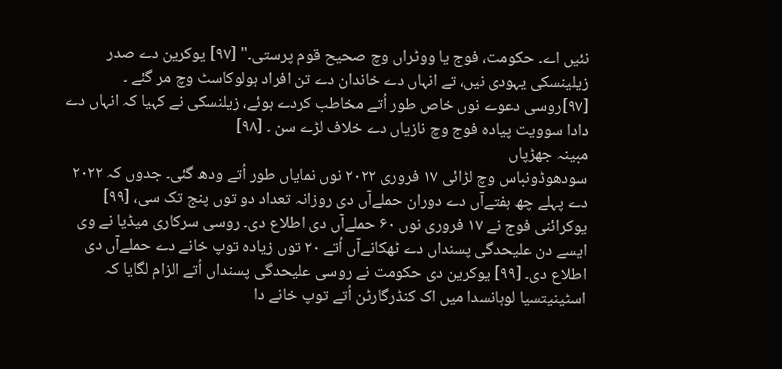نئيں اے۔ حکومت، فوج یا ووٹراں وچ صحیح قوم پرستی۔" [۹۷] یوکرین دے صدر زیلینسکی یہودی نيں، تے انہاں دے خاندان دے تن افراد ہولوکاسٹ وچ مر گئے ۔ [۹۷]روسی دعوے نوں خاص طور اُتے مخاطب کردے ہوئے، زیلنسکی نے کہیا کہ انہاں دے دادا سوویت پیادہ فوج وچ نازیاں دے خلاف لڑے سن ۔ [۹۸]
مبینہ جھڑپاں
سودھوڈونباس وچ لڑائی ۱۷ فروری ۲۰۲۲ نوں نمایاں طور اُتے ودھ گئی۔ جدوں کہ ۲۰۲۲ دے پہلے چھ ہفتےآں دے دوران حملےآں دی روزانہ تعداد دو توں پنج تک سی، [۹۹] یوکرائنی فوج نے ۱۷ فروری نوں ۶۰ حملےآں دی اطلاع دی۔ روسی سرکاری میڈیا نے وی ايسے دن علیحدگی پسنداں دے ٹھکانےآں اُتے ۲۰ توں زیادہ توپ خانے دے حملےآں دی اطلاع دی۔ [۹۹] یوکرین دی حکومت نے روسی علیحدگی پسنداں اُتے الزام لگایا کہ اسٹینیتسیا لوہانسدا ميں اک کنڈرگارٹن اُتے توپ خانے دا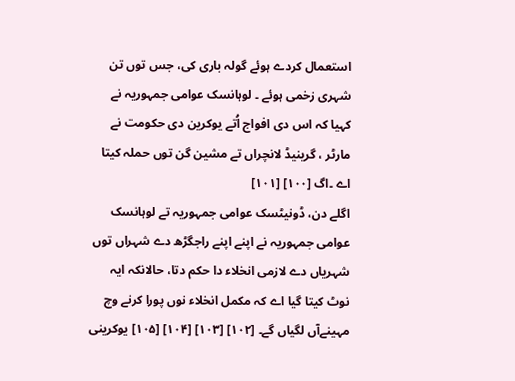استعمال کردے ہوئے گولہ باری کی، جس توں تن شہری زخمی ہوئے ۔ لوہانسک عوامی جمہوریہ نے کہیا کہ اس دی افواج اُتے یوکرین دی حکومت نے مارٹر ، گرینیڈ لانچراں تے مشین گن توں حملہ کيتا اے ۔اگ [۱۰۰] [۱۰۱]
اگلے دن، ڈونیٹسک عوامی جمہوریہ تے لوہانسک عوامی جمہوریہ نے اپنے اپنے راجگڑھ دے شہراں توں شہریاں دے لازمی انخلاء دا حکم دتا، حالانکہ ایہ نوٹ کيتا گیا اے کہ مکمل انخلاء نوں پورا کرنے وچ مہینےآں لگياں گے۔ [۱۰۲] [۱۰۳] [۱۰۴] [۱۰۵] یوکرینی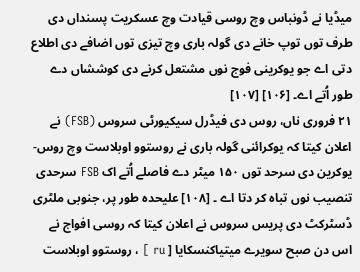میڈیا نے ڈونباس وچ روسی قیادت وچ عسکریت پسنداں دی طرف توں توپ خانے دی گولہ باری وچ تیزی توں اضافے دی اطلاع دتی اے جو یوکرینی فوج نوں مشتعل کرنے دی کوششاں دے طور اُتے اے۔ [۱۰۶] [۱۰۷]
۲۱ فروری ناں، روس دی فیڈرل سیکیورٹی سروس (FSB) نے اعلان کيتا کہ یوکرائنی گولہ باری نے روستوو اوبلاست وچ روس-یوکرین دی سرحد توں ۱۵۰ میٹر دے فاصلے اُتے اک FSB سرحدی تنصیب نوں تباہ کر دتا اے ۔ [۱۰۸] علیحدہ طور پر، جنوبی ملٹری ڈسٹرکٹ دی پریس سروس نے اعلان کيتا کہ روسی افواج نے اس دن صبح سویرے میتیاکنسکایا [ ru ] ، روستوو اوبلاست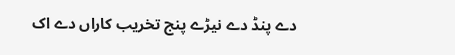دے پنڈ دے نیڑے پنج تخریب کاراں دے اک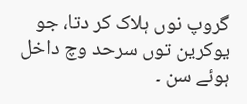گروپ نوں ہلاک کر دتا، جو یوکرین توں سرحد وچ داخل ہوئے سن ۔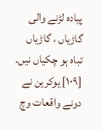پیادہ لڑنے والی گاڑیاں ، گاڑیاں تباہ ہو چکیاں نيں۔ [۱۰۹] یوکرین نے دونے واقعات وچ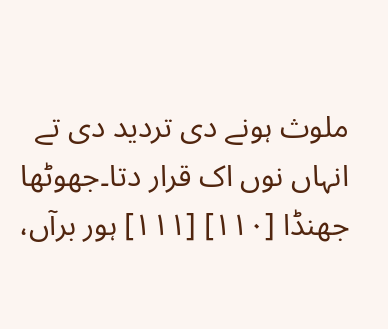ملوث ہونے دی تردید دی تے انہاں نوں اک قرار دتا۔جھوٹھا جھنڈا [۱۱۰] [۱۱۱] ہور برآں،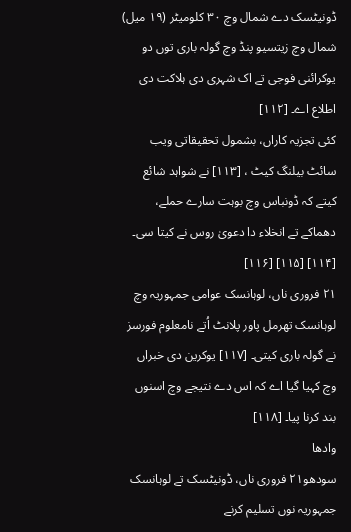ڈونیٹسک دے شمال وچ ۳۰ کلومیٹر (۱۹ میل) شمال وچ زیتسیو پنڈ وچ گولہ باری توں دو یوکرائنی فوجی تے اک شہری دی ہلاکت دی اطلاع اے۔ [۱۱۲]
کئی تجزیہ کاراں، بشمول تحقیقاتی ویب سائٹ بیلنگ کیٹ ، [۱۱۳] نے شواہد شائع کیتے کہ ڈونباس وچ بوہت سارے حملے، دھماکے تے انخلاء دا دعویٰ روس نے کيتا سی۔ [۱۱۴] [۱۱۵] [۱۱۶]
۲۱ فروری ناں، لوہانسک عوامی جمہوریہ وچ لوہانسک تھرمل پاور پلانٹ اُتے نامعلوم فورسز نے گولہ باری کيتی۔ [۱۱۷] یوکرین دی خبراں وچ کہیا گیا اے کہ اس دے نتیجے وچ اسنوں بند کرنا پيا۔ [۱۱۸]
وادھا
سودھو۲۱ فروری ناں، ڈونیٹسک تے لوہانسک جمہوریہ نوں تسلیم کرنے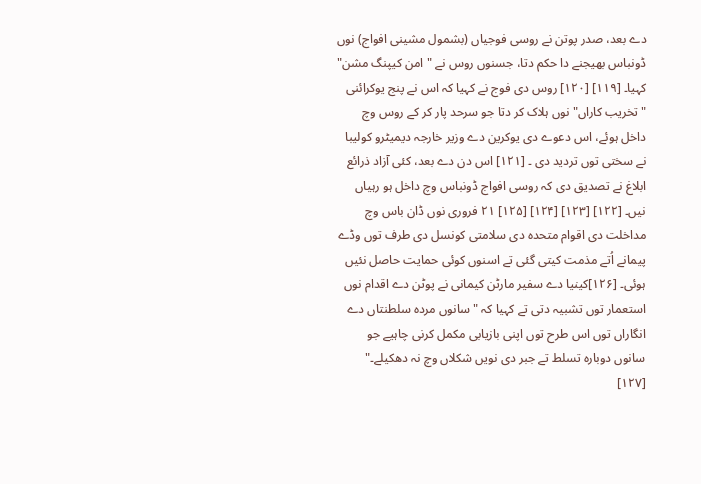دے بعد، صدر پوتن نے روسی فوجیاں (بشمول مشینی افواج) نوں ڈونباس بھیجنے دا حکم دتا، جسنوں روس نے "امن کیپنگ مشن" کہیا۔ [۱۱۹] [۱۲۰] روس دی فوج نے کہیا کہ اس نے پنج یوکرائنی "تخریب کاراں" نوں ہلاک کر دتا جو سرحد پار کر کے روس وچ داخل ہوئے، اس دعوے دی یوکرین دے وزیر خارجہ دیمیٹرو کولیبا نے سختی توں تردید دی ۔ [۱۲۱] اس دن دے بعد، کئی آزاد ذرائع ابلاغ نے تصدیق دی کہ روسی افواج ڈونباس وچ داخل ہو رہیاں نيں۔ [۱۲۲] [۱۲۳] [۱۲۴] [۱۲۵] ۲۱ فروری نوں ڈان باس وچ مداخلت دی اقوام متحدہ دی سلامتی کونسل دی طرف توں وڈے پیمانے اُتے مذمت کيتی گئی تے اسنوں کوئی حمایت حاصل نئيں ہوئی۔ [۱۲۶]کینیا دے سفیر مارٹن کیمانی نے پوٹن دے اقدام نوں استعمار توں تشبیہ دتی تے کہیا کہ "سانوں مردہ سلطنتاں دے انگاراں توں اس طرح توں اپنی بازیابی مکمل کرنی چاہیے جو سانوں دوبارہ تسلط تے جبر دی نويں شکلاں وچ نہ دھکیلے۔" [۱۲۷]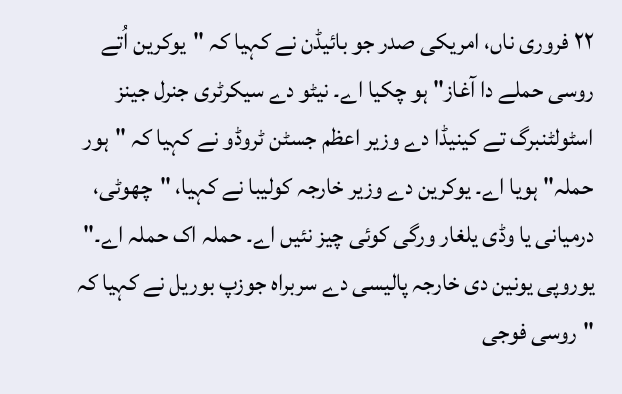۲۲ فروری ناں، امریکی صدر جو بائیڈن نے کہیا کہ "یوکرین اُتے روسی حملے دا آغاز" ہو چکيا اے۔ نیٹو دے سیکرٹری جنرل جینز اسٹولٹنبرگ تے کینیڈا دے وزیر اعظم جسٹن ٹروڈو نے کہیا کہ "ہور حملہ" ہويا اے۔ یوکرین دے وزیر خارجہ کولیبا نے کہیا، "چھوٹی، درمیانی یا وڈی یلغار ورگی کوئی چیز نئيں اے۔ حملہ اک حملہ اے۔" یوروپی یونین دی خارجہ پالیسی دے سربراہ جوزپ بوریل نے کہیا کہ "روسی فوجی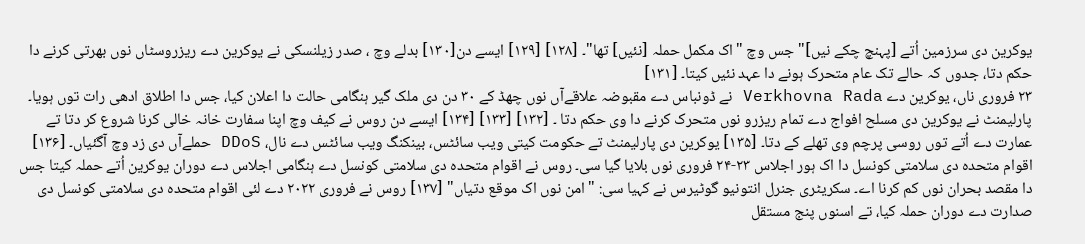یوکرین دی سرزمین اُتے [پہنچ چکے نيں]" جس وچ "اک مکمل حملہ [نئيں] تھا"۔ [۱۲۸] [۱۲۹] ايسے دن[۱۳۰] بدلے وچ ، صدر زیلنسکی نے یوکرین دے ریزروسٹاں نوں بھرتی کرنے دا حکم دتا، جدوں کہ حالے تک عام متحرک ہونے دا عہد نئيں کيتا۔ [۱۳۱]
۲۳ فروری ناں، یوکرین دے Verkhovna Rada نے ڈونباس دے مقبوضہ علاقےآں نوں چھڈ کے ۳۰ دن دی ملک گیر ہنگامی حالت دا اعلان کیا، جس دا اطلاق ادھی رات توں ہويا۔ پارلیمنٹ نے یوکرین دی مسلح افواج دے تمام ریزرو نوں متحرک کرنے دا وی حکم دتا ۔ [۱۳۲] [۱۳۳] [۱۳۴] ايسے دن روس نے کیف وچ اپنا سفارت خانہ خالی کرنا شروع کر دتا تے عمارت دے اُتے توں روسی پرچم وی تھلے کے دتا۔ [۱۳۵] یوکرین دی پارلیمنٹ تے حکومت کیتی ویب سائٹس، بینکنگ ویب سائٹس دے نال، DDoS حملےآں دی زد وچ آگئياں۔ [۱۳۶]
اقوام متحدہ دی سلامتی کونسل دا اک ہور اجلاس ۲۳-۲۴ فروری نوں بلايا گیا سی۔ روس نے اقوام متحدہ دی سلامتی کونسل دے ہنگامی اجلاس دے دوران یوکرین اُتے حملہ کيتا جس دا مقصد بحران نوں کم کرنا اے۔ سکریٹری جنرل انتونیو گوٹیرس نے کہیا سی: "امن نوں اک موقع دتیاں" [۱۳۷] روس نے فروری ۲۰۲۲ دے لئی اقوام متحدہ دی سلامتی کونسل دی صدارت دے دوران حملہ کیا، تے اسنوں پنج مستقل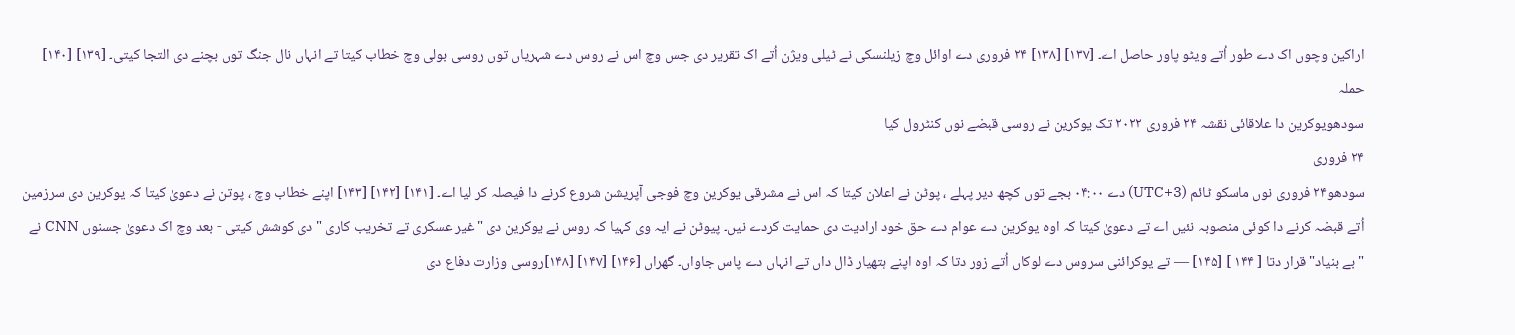اراکین وچوں اک دے طور اُتے ویٹو پاور حاصل اے۔ [۱۳۷] [۱۳۸] ۲۴ فروری دے اوائل وچ زیلنسکی نے ٹیلی ویژن اُتے اک تقریر دی جس وچ اس نے روس دے شہریاں توں روسی بولی وچ خطاب کيتا تے انہاں نال جنگ توں بچنے دی التجا کيتی۔ [۱۳۹] [۱۴۰]
حملہ
سودھویوکرین دا علاقائی نقشہ ۲۴ فروری ۲۰۲۲ تک یوکرین نے روسی قبضے نوں کنٹرول کیا
۲۴ فروری
سودھو۲۴ فروری نوں ماسکو ٹائم (UTC+3) دے ۰۴:۰۰ بجے توں کچھ دیر پہلے ، پوٹن نے اعلان کيتا کہ اس نے مشرقی یوکرین وچ فوجی آپریشن شروع کرنے دا فیصلہ کر ليا اے۔ [۱۴۱] [۱۴۲] [۱۴۳] اپنے خطاب وچ ، پوتن نے دعویٰ کيتا کہ یوکرین دی سرزمین اُتے قبضہ کرنے دا کوئی منصوبہ نئيں اے تے دعویٰ کيتا کہ اوہ یوکرین دے عوام دے حق خود ارادیت دی حمایت کردے نيں۔ پیوٹن نے ایہ وی کہیا کہ روس نے یوکرین دی "غیر عسکری تے تخریب کاری " دی کوشش کيتی - بعد وچ اک دعویٰ جسنوں CNN نے "بے بنیاد" قرار دتا [ ۱۴۴ ] [۱۴۵] — تے یوکرائنی سروس دے لوکاں اُتے زور دتا کہ اوہ اپنے ہتھیار ڈال داں تے انہاں دے پاس جاواں۔ گھراں [۱۴۶] [۱۴۷] [۱۴۸]روسی وزارت دفاع دی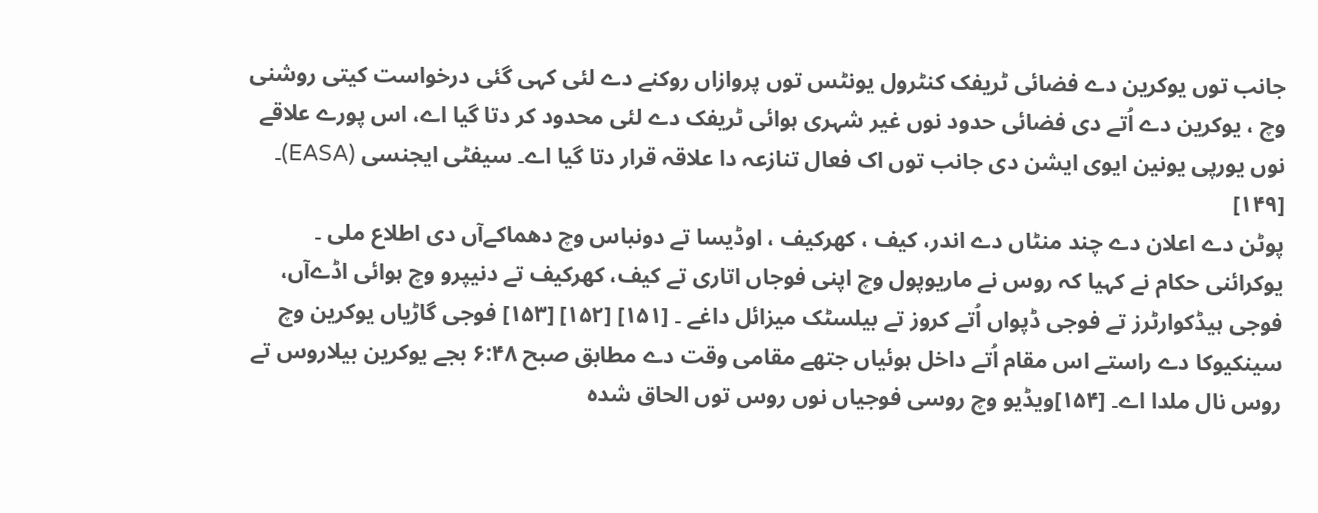جانب توں یوکرین دے فضائی ٹریفک کنٹرول یونٹس توں پروازاں روکنے دے لئی کہی گئی درخواست کيتی روشنی وچ ، یوکرین دے اُتے دی فضائی حدود نوں غیر شہری ہوائی ٹریفک دے لئی محدود کر دتا گیا اے، اس پورے علاقے نوں یورپی یونین ایوی ایشن دی جانب توں اک فعال تنازعہ دا علاقہ قرار دتا گیا اے۔ سیفٹی ایجنسی (EASA)۔ [۱۴۹]
پوٹن دے اعلان دے چند منٹاں دے اندر، کیف ، کھرکیف ، اوڈیسا تے دونباس وچ دھماکےآں دی اطلاع ملی ۔ یوکرائنی حکام نے کہیا کہ روس نے ماریوپول وچ اپنی فوجاں اتاری تے کیف، کھرکیف تے دنیپرو وچ ہوائی اڈےآں، فوجی ہیڈکوارٹرز تے فوجی ڈپواں اُتے کروز تے بیلسٹک میزائل داغے ۔ [۱۵۱] [۱۵۲] [۱۵۳] فوجی گاڑیاں یوکرین وچ سینکیوکا دے راستے اس مقام اُتے داخل ہوئیاں جتھے مقامی وقت دے مطابق صبح ۶:۴۸ بجے یوکرین بیلاروس تے روس نال ملدا اے۔ [۱۵۴]ویڈیو وچ روسی فوجیاں نوں روس توں الحاق شدہ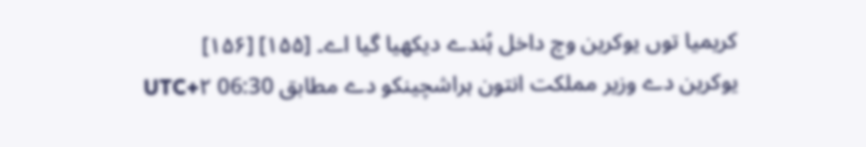کریمیا توں یوکرین وچ داخل ہُندے دیکھیا گیا اے۔ [۱۵۵] [۱۵۶]
یوکرین دے وزیر مملکت انتون ہراشچینکو دے مطابق 06:30 UTC+۲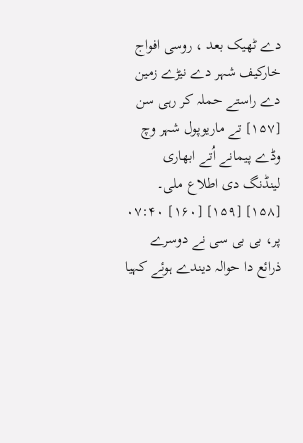دے ٹھیک بعد ، روسی افواج خارکیف شہر دے نیڑے زمین دے راستے حملہ کر رہی سن [۱۵۷] تے ماریوپول شہر وچ وڈے پیمانے اُتے ابھاری لینڈنگ دی اطلاع ملی۔ [۱۵۸] [۱۵۹] [۱۶۰] ۰۷:۴۰ پر، بی بی سی نے دوسرے ذرائع دا حوالہ دیندے ہوئے کہیا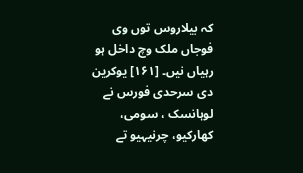کہ بیلاروس توں وی فوجاں ملک وچ داخل ہو رہیاں نيں۔ [۱۶۱] یوکرین دی سرحدی فورس نے لوہانسک ، سومی، کھارکیو، چرنیہیو تے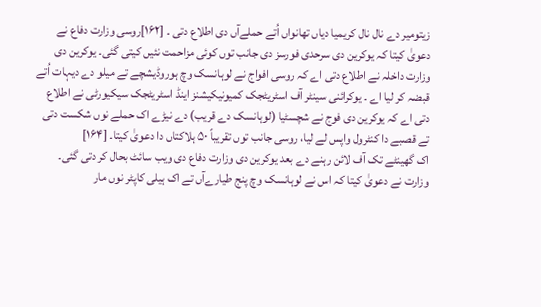زیتومیر دے نال نال کریمیا دیاں تھانواں اُتے حملےآں دی اطلاع دتی ۔ [۱۶۲]روسی وزارت دفاع نے دعویٰ کيتا کہ یوکرین دی سرحدی فورسز دی جانب توں کوئی مزاحمت نئيں کيتی گئی۔ یوکرین دی وزارت داخلہ نے اطلاع دتی اے کہ روسی افواج نے لوہانسک وچ ہوروڈیشچے تے میلو دے دیہات اُتے قبضہ کر ليا اے ۔ یوکرائنی سینٹر آف اسٹریٹجک کمیونیکیشنز اینڈ اسٹریٹجک سیکیورٹی نے اطلاع دتی اے کہ یوکرین دی فوج نے شچسٹیا (لوہانسک دے قریب) دے نیڑے اک حملے نوں شکست دتی تے قصبے دا کنٹرول واپس لے لیا، روسی جانب توں تقریباً ۵۰ ہلاکتاں دا دعویٰ کيتا۔ [۱۶۴]
اک گھینٹے تک آف لائن رہنے دے بعد یوکرین دی وزارت دفاع دی ویب سائٹ بحال کر دتی گئی۔ وزارت نے دعویٰ کيتا کہ اس نے لوہانسک وچ پنج طیارےآں تے اک ہیلی کاپٹر نوں مار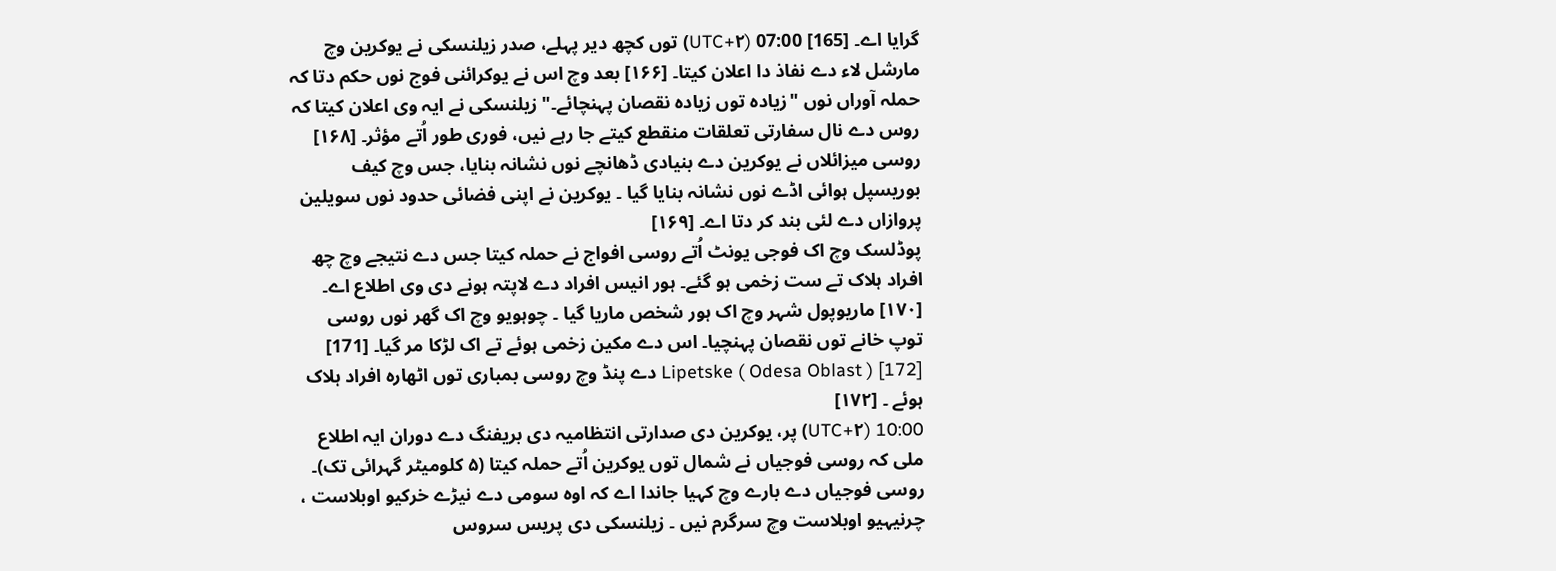گرایا اے۔ [165] 07:00 (UTC+۲) توں کچھ دیر پہلے، صدر زیلنسکی نے یوکرین وچ مارشل لاء دے نفاذ دا اعلان کيتا۔ [۱۶۶] بعد وچ اس نے یوکرائنی فوج نوں حکم دتا کہ حملہ آوراں نوں "زیادہ توں زیادہ نقصان پہنچائے۔" زیلنسکی نے ایہ وی اعلان کيتا کہ روس دے نال سفارتی تعلقات منقطع کیتے جا رہے نيں، فوری طور اُتے مؤثر۔ [۱۶۸] روسی میزائلاں نے یوکرین دے بنیادی ڈھانچے نوں نشانہ بنایا، جس وچ کیف بوریسپل ہوائی اڈے نوں نشانہ بنایا گیا ۔ یوکرین نے اپنی فضائی حدود نوں سویلین پروازاں دے لئی بند کر دتا اے۔ [۱۶۹]
پوڈلسک وچ اک فوجی یونٹ اُتے روسی افواج نے حملہ کيتا جس دے نتیجے وچ چھ افراد ہلاک تے ست زخمی ہو گئے۔ ہور انیس افراد دے لاپتہ ہونے دی وی اطلاع اے۔ [۱۷۰] ماریوپول شہر وچ اک ہور شخص ماریا گیا ۔ چوہویو وچ اک گھر نوں روسی توپ خانے توں نقصان پہنچیا۔ اس دے مکین زخمی ہوئے تے اک لڑکا مر گیا۔ [171] [172] Lipetske ( Odesa Oblast ) دے پنڈ وچ روسی بمباری توں اٹھارہ افراد ہلاک ہوئے ۔ [۱۷۲]
10:00 (UTC+۲) پر، یوکرین دی صدارتی انتظامیہ دی بریفنگ دے دوران ایہ اطلاع ملی کہ روسی فوجیاں نے شمال توں یوکرین اُتے حملہ کيتا (۵ کلومیٹر گہرائی تک)۔ روسی فوجیاں دے بارے وچ کہیا جاندا اے کہ اوہ سومی دے نیڑے خرکیو اوبلاست ، چرنیہیو اوبلاست وچ سرگرم نيں ۔ زیلنسکی دی پریس سروس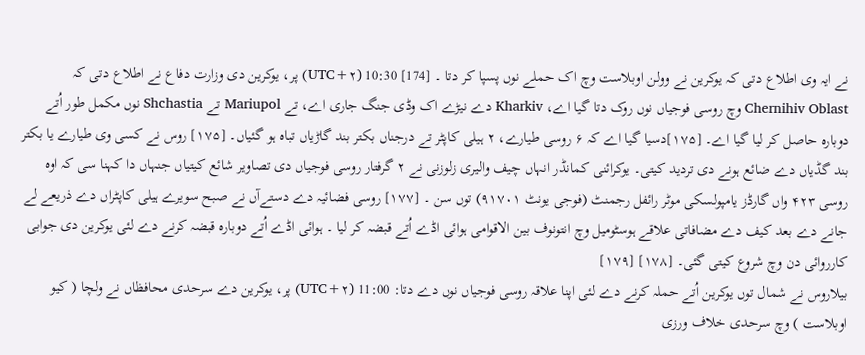نے ایہ وی اطلاع دتی کہ یوکرین نے وولن اوبلاست وچ اک حملے نوں پسپا کر دتا ۔ [174] 10:30 (UTC+۲) پر، یوکرین دی وزارت دفاع نے اطلاع دتی کہ Chernihiv Oblast وچ روسی فوجیاں نوں روک دتا گیا اے، Kharkiv دے نیڑے اک وڈی جنگ جاری اے، تے Mariupol تے Shchastia نوں مکمل طور اُتے دوبارہ حاصل کر ليا گیا اے۔ [۱۷۵]دسیا گیا اے کہ ۶ روسی طیارے، ۲ ہیلی کاپٹر تے درجناں بکتر بند گاڑیاں تباہ ہو گئياں۔ [۱۷۵] روس نے کسی وی طیارے یا بکتر بند گڈیاں دے ضائع ہونے دی تردید کيتی۔ یوکرائنی کمانڈر انہاں چیف والیری زلوزنی نے ۲ گرفتار روسی فوجیاں دی تصاویر شائع کيتياں جنہاں دا کہنا سی کہ اوہ روسی ۴۲۳ واں گارڈز یامپولسکی موٹر رائفل رجمنٹ (فوجی یونٹ ۹۱۷۰۱) توں سن ۔ [۱۷۷] روسی فضائیہ دے دستےآں نے صبح سویرے ہیلی کاپٹراں دے ذریعے لے جانے دے بعد کیف دے مضافاتی علاقے ہوسٹومیل وچ انتونوف بین الاقوامی ہوائی اڈے اُتے قبضہ کر ليا ۔ ہوائی اڈے اُتے دوبارہ قبضہ کرنے دے لئی یوکرین دی جوابی کارروائی دن وچ شروع کيتی گئی۔ [۱۷۸] [۱۷۹]
بیلاروس نے شمال توں یوکرین اُتے حملہ کرنے دے لئی اپنا علاقہ روسی فوجیاں نوں دے دتا: 11:00 (UTC+۲) پر، یوکرین دے سرحدی محافظاں نے ولچا ( کیو اوبلاست ) وچ سرحدی خلاف ورزی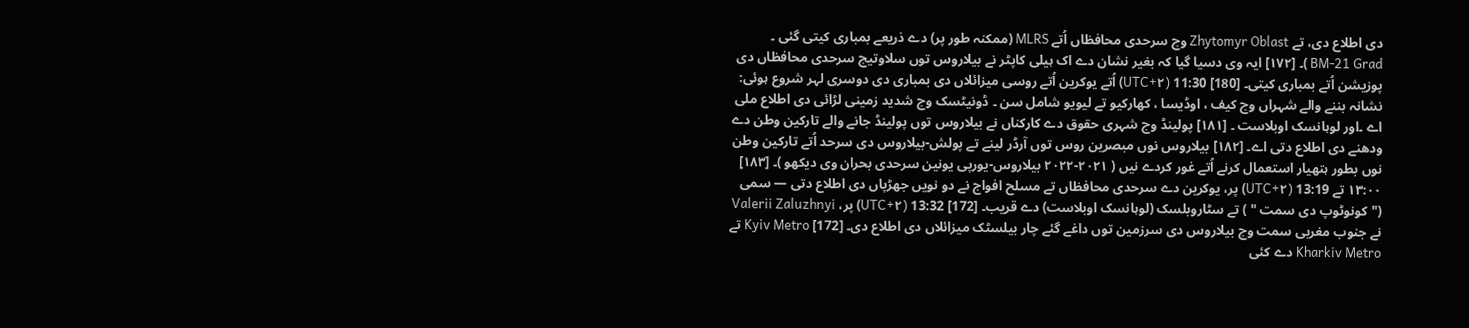دی اطلاع دی، تے Zhytomyr Oblast وچ سرحدی محافظاں اُتے MLRS (ممکنہ طور پر) دے ذریعے بمباری کيتی گئی ۔ BM-21 Grad )۔ [۱۷۲] ایہ وی دسیا گیا کہ بغیر نشان دے اک ہیلی کاپٹر نے بیلاروس توں سلاوتیچ سرحدی محافظاں دی پوزیشن اُتے بمباری کيتی۔ [180] 11:30 (UTC+۲) اُتے یوکرین اُتے روسی میزائلاں دی بمباری دی دوسری لہر شروع ہوئی: نشانہ بننے والے شہراں وچ کیف ، اوڈیسا ، کھارکیو تے لیویو شامل سن ۔ ڈونیٹسک وچ شدید زمینی لڑائی دی اطلاع ملی اے ۔اور لوہانسک اوبلاست ۔ [۱۸۱] پولینڈ وچ شہری حقوق دے کارکناں نے بیلاروس توں پولینڈ جانے والے تارکین وطن دے ودھنے دی اطلاع دتی اے۔ [۱۸۲] بیلاروس نوں مبصرین روس توں آرڈر لینے تے پولش-بیلاروس دی سرحد اُتے تارکین وطن نوں بطور ہتھیار استعمال کرنے اُتے غور کردے نيں ( ۲۰۲۱-۲۰۲۲ بیلاروس-یورپی یونین سرحدی بحران وی دیکھو )۔ [۱۸۳]
۱۳:۰۰ تے 13:19 (UTC+۲) پر، یوکرین دے سرحدی محافظاں تے مسلح افواج نے دو نويں جھڑپاں دی اطلاع دتی — سمی ("کونوٹوپ دی سمت " ) تے سٹاروبلسک (لوہانسک اوبلاست) دے قریب۔ [172] 13:32 (UTC+۲) پر، Valerii Zaluzhnyi نے جنوب مغربی سمت وچ بیلاروس دی سرزمین توں داغے گئے چار بیلسٹک میزائلاں دی اطلاع دی۔ [172] Kyiv Metro تے Kharkiv Metro دے کئی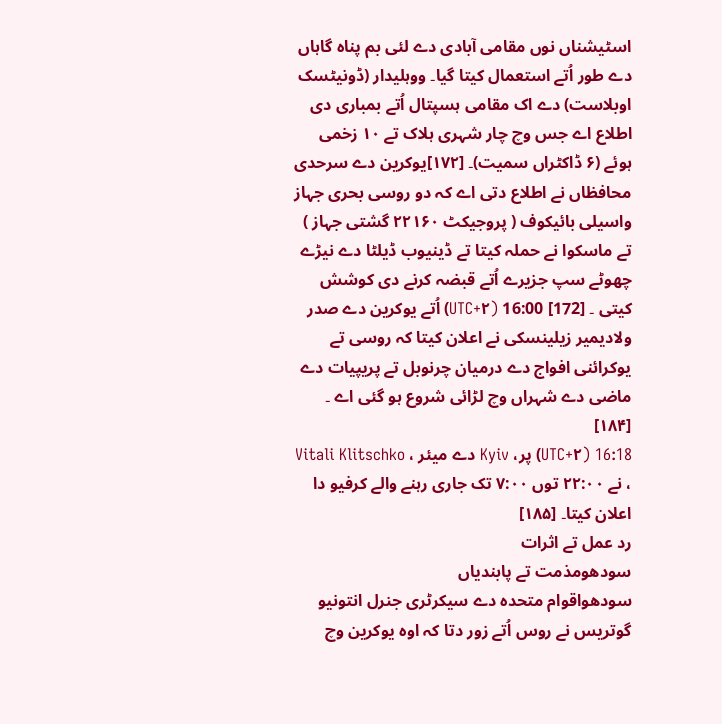اسٹیشناں نوں مقامی آبادی دے لئی بم پناہ گاہاں دے طور اُتے استعمال کيتا گیا۔ ووہلیدار (ڈونیٹسک اوبلاست) دے اک مقامی ہسپتال اُتے بمباری دی اطلاع اے جس وچ چار شہری ہلاک تے ۱۰ زخمی ہوئے (۶ ڈاکٹراں سمیت)۔ [۱۷۲]یوکرین دے سرحدی محافظاں نے اطلاع دتی اے کہ دو روسی بحری جہاز واسیلی بائیکوف ( پروجیکٹ ۲۲۱۶۰ گشتی جہاز ) تے ماسکوا نے حملہ کيتا تے ڈینیوب ڈیلٹا دے نیڑے چھوٹے سپ جزیرے اُتے قبضہ کرنے دی کوشش کيتی ۔ [172] 16:00 (UTC+۲) اُتے یوکرین دے صدر ولادیمیر زیلینسکی نے اعلان کيتا کہ روسی تے یوکرائنی افواج دے درمیان چرنوبل تے پریپیات دے ماضی دے شہراں وچ لڑائی شروع ہو گئی اے ۔ [۱۸۴]
16:18 (UTC+۲) پر، Kyiv دے میئر ، Vitali Klitschko ، نے ۲۲:۰۰ توں ۷:۰۰ تک جاری رہنے والے کرفیو دا اعلان کيتا۔ [۱۸۵]
رد عمل تے اثرات
سودھومذمت تے پابندیاں
سودھواقوام متحدہ دے سیکرٹری جنرل انتونیو گوتریس نے روس اُتے زور دتا کہ اوہ یوکرین وچ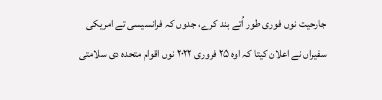جارحیت نوں فوری طور اُتے بند کرے، جدوں کہ فرانسیسی تے امریکی سفیراں نے اعلان کيتا کہ اوہ ۲۵ فروری ۲۰۲۲ نوں اقوام متحدہ دی سلامتی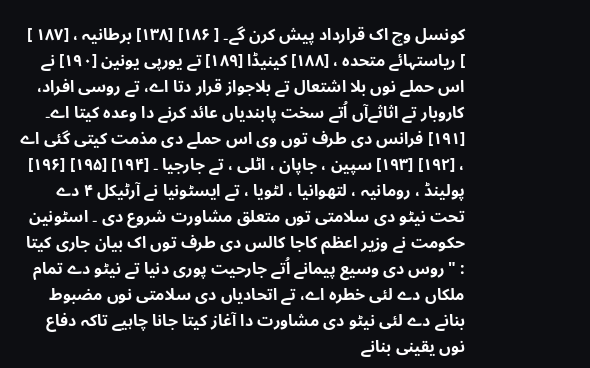کونسل وچ اک قرارداد پیش کرن گے۔ [ ۱۸۶] [۱۳۸] برطانیہ ، [۱۸۷ ] ] ریاستہائے متحدہ ، [۱۸۸] کینیڈا [۱۸۹] تے یورپی یونین [۱۹۰] نے اس حملے نوں بلا اشتعال تے بلاجواز قرار دتا اے، تے روسی افراد، کاروبار تے اثاثےآں اُتے سخت پابندیاں عائد کرنے دا وعدہ کيتا اے۔ [۱۹۱] فرانس دی طرف توں وی اس حملے دی مذمت کيتی گئی اے ، [۱۹۲] [۱۹۳] سپین ، جاپان ، اٹلی ، تے جارجیا ۔ [۱۹۴] [۱۹۵] [۱۹۶]
پولینڈ ، رومانیہ ، لتھوانیا ، لٹویا ، تے ایسٹونیا نے آرٹیکل ۴ دے تحت نیٹو دی سلامتی توں متعلق مشاورت شروع دی ۔ اسٹونین حکومت نے وزیر اعظم کاجا کالس دی طرف توں اک بیان جاری کيتا : "روس دی وسیع پیمانے اُتے جارحیت پوری دنیا تے نیٹو دے تمام ملکاں دے لئی خطرہ اے، تے اتحادیاں دی سلامتی نوں مضبوط بنانے دے لئی نیٹو دی مشاورت دا آغاز کيتا جانا چاہیے تاکہ دفاع نوں یقینی بنانے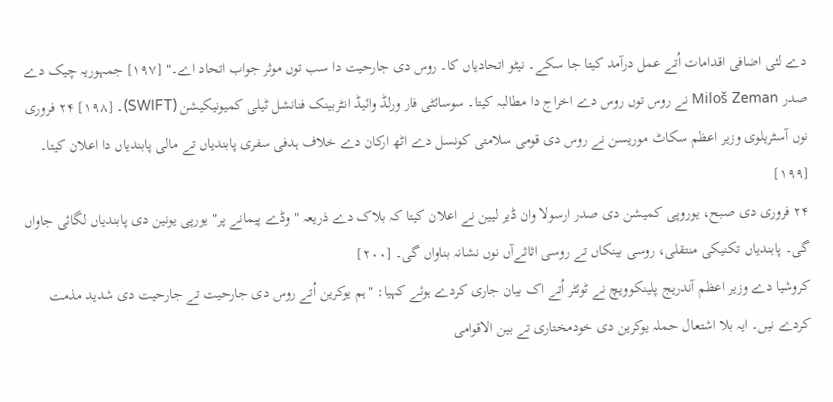دے لئی اضافی اقدامات اُتے عمل درآمد کيتا جا سکے۔ نیٹو اتحادیاں کا۔ روس دی جارحیت دا سب توں موثر جواب اتحاد اے۔" [۱۹۷] جمہوریہ چیک دے صدر Miloš Zeman نے روس توں روس دے اخراج دا مطالبہ کيتا۔ سوسائٹی فار ورلڈ وائیڈ انٹربینک فنانشل ٹیلی کمیونیکیشن (SWIFT)۔ [۱۹۸] ۲۴ فروری نوں آسٹریلوی وزیر اعظم سکاٹ موریسن نے روس دی قومی سلامتی کونسل دے اٹھ ارکان دے خلاف ہدفی سفری پابندیاں تے مالی پابندیاں دا اعلان کيتا۔ [۱۹۹]
۲۴ فروری دی صبح، یوروپی کمیشن دی صدر ارسولا وان ڈیر لیین نے اعلان کيتا کہ بلاک دے ذریعہ "وڈے پیمانے پر" یورپی یونین دی پابندیاں لگائی جاواں گی۔ پابندیاں تکنیکی منتقلی، روسی بینکاں تے روسی اثاثےآں نوں نشانہ بناواں گی۔ [۲۰۰]
کروشیا دے وزیر اعظم آندریج پلینکوویچ نے ٹوئٹر اُتے اک بیان جاری کردے ہوئے کہیا: "ہم یوکرین اُتے روس دی جارحیت تے جارحیت دی شدید مذمت کردے نيں۔ ایہ بلا اشتعال حملہ یوکرین دی خودمختاری تے بین الاقوامی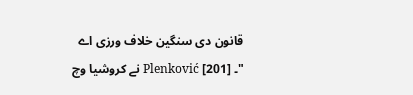قانون دی سنگین خلاف ورزی اے "۔ [201] Plenković نے کروشیا وچ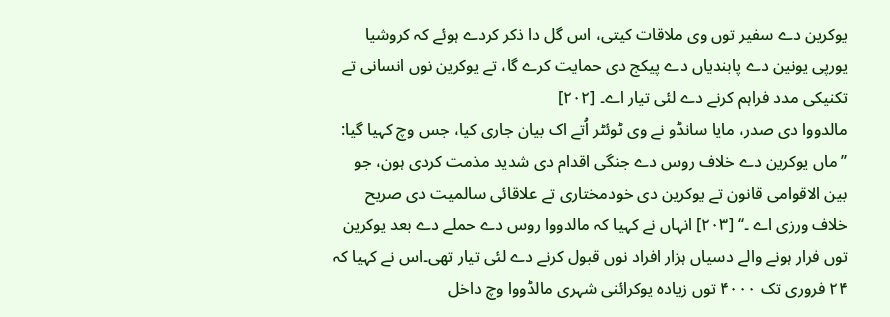یوکرین دے سفیر توں وی ملاقات کيتی، اس گل دا ذکر کردے ہوئے کہ کروشیا یورپی یونین دے پابندیاں دے پیکج دی حمایت کرے گا، تے یوکرین نوں انسانی تے تکنیکی مدد فراہم کرنے دے لئی تیار اے۔ [۲۰۲]
مالدووا دی صدر، مایا سانڈو نے وی ٹوئٹر اُتے اک بیان جاری کیا، جس وچ کہیا گیا: ’’ماں یوکرین دے خلاف روس دے جنگی اقدام دی شدید مذمت کردی ہون، جو بین الاقوامی قانون تے یوکرین دی خودمختاری تے علاقائی سالمیت دی صریح خلاف ورزی اے ۔‘‘ [۲۰۳] انہاں نے کہیا کہ مالدووا روس دے حملے دے بعد یوکرین توں فرار ہونے والے دسیاں ہزار افراد نوں قبول کرنے دے لئی تیار تھی۔اس نے کہیا کہ ۲۴ فروری تک ۴۰۰۰ توں زیادہ یوکرائنی شہری مالڈووا وچ داخل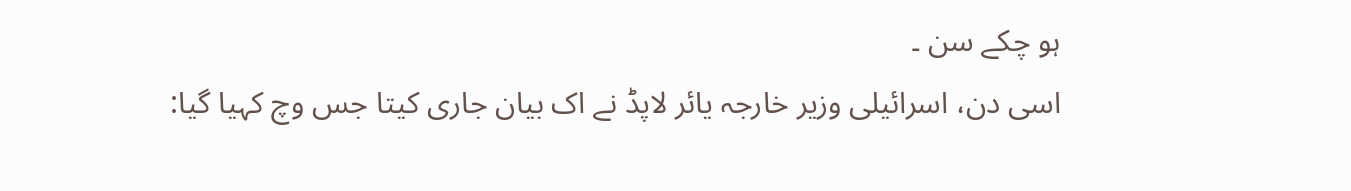ہو چکے سن ۔
اسی دن، اسرائیلی وزیر خارجہ یائر لاپڈ نے اک بیان جاری کيتا جس وچ کہیا گیا: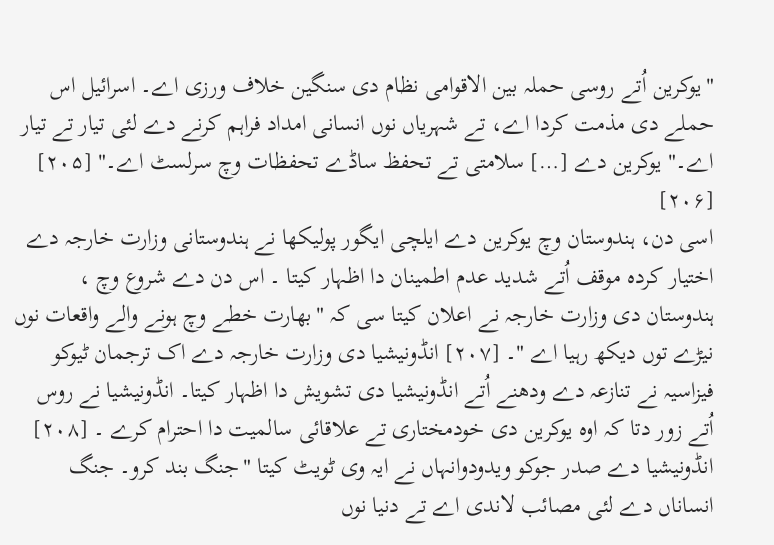"یوکرین اُتے روسی حملہ بین الاقوامی نظام دی سنگین خلاف ورزی اے۔ اسرائیل اس حملے دی مذمت کردا اے، تے شہریاں نوں انسانی امداد فراہم کرنے دے لئی تیار تے تیار اے۔" یوکرین دے […] سلامتی تے تحفظ ساڈے تحفظات وچ سرلسٹ اے۔" [۲۰۵] [۲۰۶]
اسی دن، ہندوستان وچ یوکرین دے ایلچی ایگور پولیکھا نے ہندوستانی وزارت خارجہ دے اختیار کردہ موقف اُتے شدید عدم اطمینان دا اظہار کيتا ۔ اس دن دے شروع وچ ، ہندوستان دی وزارت خارجہ نے اعلان کيتا سی کہ "بھارت خطے وچ ہونے والے واقعات نوں نیڑے توں دیکھ رہیا اے "۔ [۲۰۷] انڈونیشیا دی وزارت خارجہ دے اک ترجمان ٹیوکو فیزاسیہ نے تنازعہ دے ودھنے اُتے انڈونیشیا دی تشویش دا اظہار کيتا۔ انڈونیشیا نے روس اُتے زور دتا کہ اوہ یوکرین دی خودمختاری تے علاقائی سالمیت دا احترام کرے ۔ [۲۰۸] انڈونیشیا دے صدر جوکو ویدودوانہاں نے ایہ وی ٹویٹ کيتا "جنگ بند کرو۔ جنگ انساناں دے لئی مصائب لاندی اے تے دنیا نوں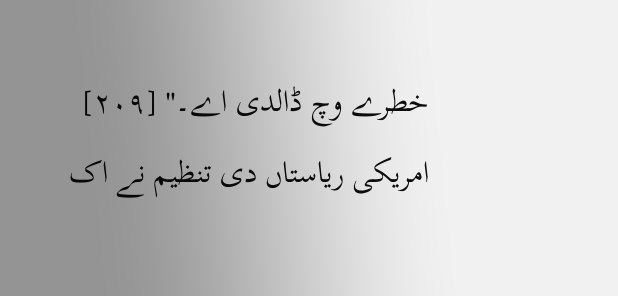خطرے وچ ڈالدی اے۔" [۲۰۹]
امریکی ریاستاں دی تنظیم نے اک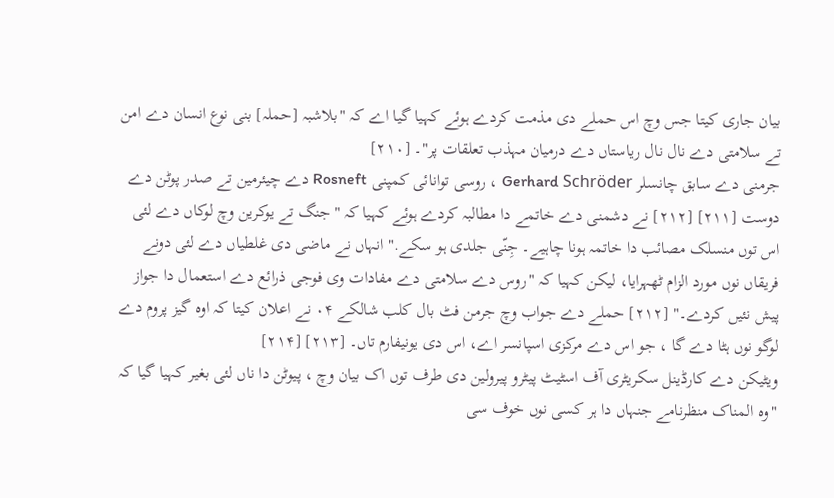بیان جاری کيتا جس وچ اس حملے دی مذمت کردے ہوئے کہیا گیا اے کہ "بلاشبہ [حملہ] بنی نوع انسان دے امن تے سلامتی دے نال نال ریاستاں دے درمیان مہذب تعلقات پر"۔ [۲۱۰]
جرمنی دے سابق چانسلر Gerhard Schröder ، روسی توانائی کمپنی Rosneft دے چیئرمین تے صدر پوٹن دے دوست [۲۱۱] [۲۱۲] نے دشمنی دے خاتمے دا مطالبہ کردے ہوئے کہیا کہ "جنگ تے یوکرین وچ لوکاں دے لئی اس توں منسلک مصائب دا خاتمہ ہونا چاہیے۔ جِنّی جلدی ہو سکے." انہاں نے ماضی دی غلطیاں دے لئی دونے فریقاں نوں مورد الزام ٹھہرایا، لیکن کہیا کہ "روس دے سلامتی دے مفادات وی فوجی ذرائع دے استعمال دا جواز پیش نئيں کردے۔" [۲۱۲] حملے دے جواب وچ جرمن فٹ بال کلب شالکے ۰۴ نے اعلان کيتا کہ اوہ گیز پروم دے لوگو نوں ہٹا دے گا ، جو اس دے مرکزی اسپانسر اے، اس دی یونیفارم تاں۔ [۲۱۳] [۲۱۴]
ویٹیکن دے کارڈینل سکریٹری آف اسٹیٹ پیٹرو پیرولین دی طرف توں اک بیان وچ ، پیوٹن دا ناں لئی بغیر کہیا گیا کہ "وہ المناک منظرنامے جنہاں دا ہر کسی نوں خوف سی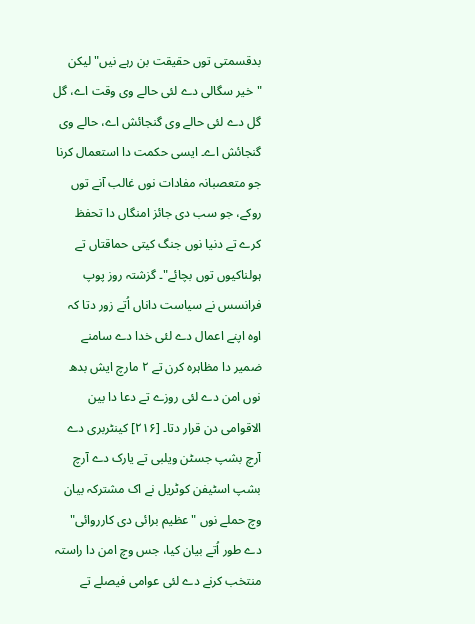بدقسمتی توں حقیقت بن رہے نيں" لیکن "خیر سگالی دے لئی حالے وی وقت اے، گل گل دے لئی حالے وی گنجائش اے، حالے وی گنجائش اے۔ ایسی حکمت دا استعمال کرنا جو متعصبانہ مفادات نوں غالب آنے توں روکے، جو سب دی جائز امنگاں دا تحفظ کرے تے دنیا نوں جنگ کيتی حماقتاں تے ہولناکیوں توں بچائے"۔ گزشتہ روز پوپ فرانسس نے سیاست داناں اُتے زور دتا کہ اوہ اپنے اعمال دے لئی خدا دے سامنے ضمیر دا مظاہرہ کرن تے ۲ مارچ ایش بدھ نوں امن دے لئی روزے تے دعا دا بین الاقوامی دن قرار دتا۔ [۲۱۶] کینٹربری دے آرچ بشپ جسٹن ویلبی تے یارک دے آرچ بشپ اسٹیفن کوٹریل نے اک مشترکہ بیان وچ حملے نوں "عظیم برائی دی کارروائی" دے طور اُتے بیان کیا، جس وچ امن دا راستہ منتخب کرنے دے لئی عوامی فیصلے تے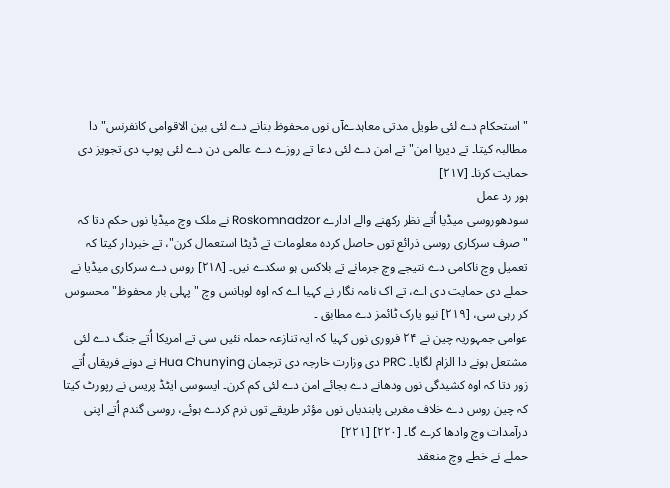"استحکام دے لئی طویل مدتی معاہدےآں نوں محفوظ بنانے دے لئی بین الاقوامی کانفرنس" دا مطالبہ کيتا۔ تے دیرپا امن" تے امن دے لئی دعا تے روزے دے عالمی دن دے لئی پوپ دی تجویز دی حمایت کرنا۔ [۲۱۷]
ہور رد عمل
سودھوروسی میڈیا اُتے نظر رکھنے والے ادارے Roskomnadzor نے ملک وچ میڈیا نوں حکم دتا کہ "صرف سرکاری روسی ذرائع توں حاصل کردہ معلومات تے ڈیٹا استعمال کرن"، تے خبردار کيتا کہ تعمیل وچ ناکامی دے نتیجے وچ جرمانے تے بلاکس ہو سکدے نيں۔ [۲۱۸] روس دے سرکاری میڈیا نے حملے دی حمایت دی اے، تے اک نامہ نگار نے کہیا اے کہ اوہ لوہانس وچ "پہلی بار محفوظ" محسوس کر رہی سی، [۲۱۹] نیو یارک ٹائمز دے مطابق ۔
عوامی جمہوریہ چین نے ۲۴ فروری نوں کہیا کہ ایہ تنازعہ حملہ نئيں سی تے امریکا اُتے جنگ دے لئی مشتعل ہونے دا الزام لگایا۔ PRC دی وزارت خارجہ دی ترجمان Hua Chunying نے دونے فریقاں اُتے زور دتا کہ اوہ کشیدگی نوں ودھانے دے بجائے امن دے لئی کم کرن۔ ایسوسی ایٹڈ پریس نے رپورٹ کيتا کہ چین روس دے خلاف مغربی پابندیاں نوں مؤثر طریقے توں نرم کردے ہوئے، روسی گندم اُتے اپنی درآمدات وچ وادھا کرے گا۔ [۲۲۰] [۲۲۱]
حملے نے خطے وچ منعقد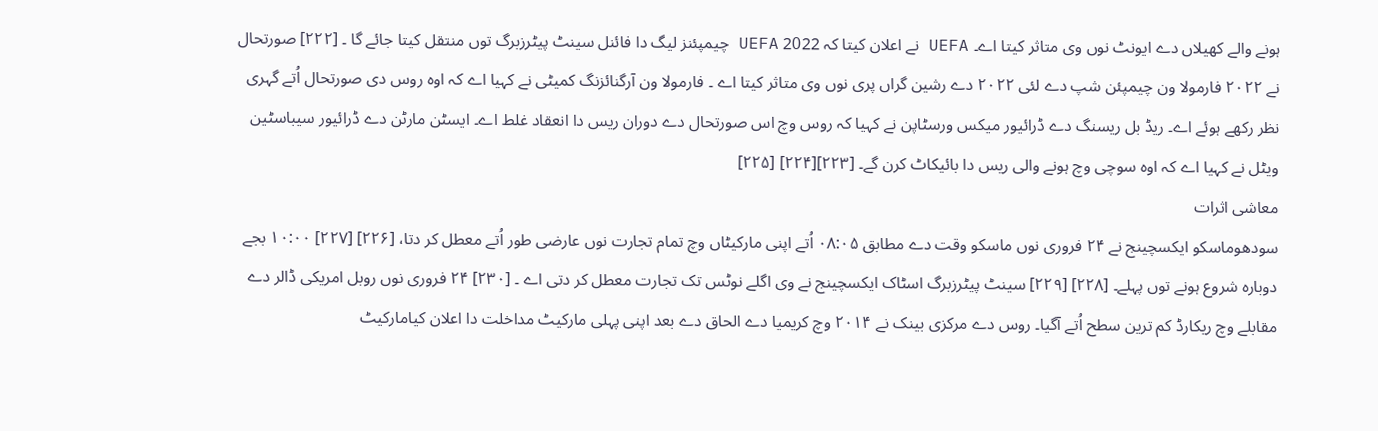ہونے والے کھیلاں دے ایونٹ نوں وی متاثر کيتا اے۔ UEFA نے اعلان کيتا کہ 2022 UEFA چیمپئنز لیگ دا فائنل سینٹ پیٹرزبرگ توں منتقل کيتا جائے گا ۔ [۲۲۲] صورتحال نے ۲۰۲۲ فارمولا ون چیمپئن شپ دے لئی ۲۰۲۲ دے رشین گراں پری نوں وی متاثر کيتا اے ۔ فارمولا ون آرگنائزنگ کمیٹی نے کہیا اے کہ اوہ روس دی صورتحال اُتے گہری نظر رکھے ہوئے اے۔ ریڈ بل ریسنگ دے ڈرائیور میکس ورسٹاپن نے کہیا کہ روس وچ اس صورتحال دے دوران ریس دا انعقاد غلط اے۔ ایسٹن مارٹن دے ڈرائیور سیباسٹین ویٹل نے کہیا اے کہ اوہ سوچی وچ ہونے والی ریس دا بائیکاٹ کرن گے۔ [۲۲۳][۲۲۴] [۲۲۵]
معاشی اثرات
سودھوماسکو ایکسچینج نے ۲۴ فروری نوں ماسکو وقت دے مطابق ۰۸:۰۵ اُتے اپنی مارکیٹاں وچ تمام تجارت نوں عارضی طور اُتے معطل کر دتا، [۲۲۶] [۲۲۷] ۱۰:۰۰ بجے دوبارہ شروع ہونے توں پہلے۔ [۲۲۸] [۲۲۹] سینٹ پیٹرزبرگ اسٹاک ایکسچینج نے وی اگلے نوٹس تک تجارت معطل کر دتی اے ۔ [۲۳۰] ۲۴ فروری نوں روبل امریکی ڈالر دے مقابلے وچ ریکارڈ کم ترین سطح اُتے آگیا۔ روس دے مرکزی بینک نے ۲۰۱۴ وچ کریمیا دے الحاق دے بعد اپنی پہلی مارکیٹ مداخلت دا اعلان کیامارکیٹ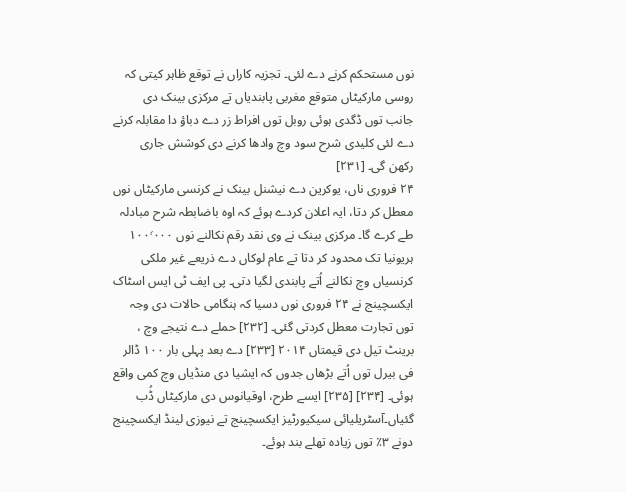نوں مستحکم کرنے دے لئی۔ تجزیہ کاراں نے توقع ظاہر کیتی کہ روسی مارکیٹاں متوقع مغربی پابندیاں تے مرکزی بینک دی جانب توں ڈگدی ہوئی روبل توں افراط زر دے دباؤ دا مقابلہ کرنے دے لئی کلیدی شرح سود وچ وادھا کرنے دی کوشش جاری رکھن گی۔ [۲۳۱]
۲۴ فروری ناں، یوکرین دے نیشنل بینک نے کرنسی مارکیٹاں نوں معطل کر دتا، ایہ اعلان کردے ہوئے کہ اوہ باضابطہ شرح مبادلہ طے کرے گا۔ مرکزی بینک نے وی نقد رقم نکالنے نوں ۱۰۰٬۰۰۰ ہریونیا تک محدود کر دتا تے عام لوکاں دے ذریعے غیر ملکی کرنسیاں وچ نکالنے اُتے پابندی لگیا دتی۔ پی ایف ٹی ایس اسٹاک ایکسچینج نے ۲۴ فروری نوں دسیا کہ ہنگامی حالات دی وجہ توں تجارت معطل کردتی گئی۔ [۲۳۲] حملے دے نتیجے وچ ، برینٹ تیل دی قیمتاں ۲۰۱۴ [۲۳۳] دے بعد پہلی بار ۱۰۰ ڈالر فی بیرل توں اُتے بڑھاں جدوں کہ ایشیا دی منڈیاں وچ کمی واقع ہوئی۔ [۲۳۴] [۲۳۵] ايسے طرح، اوقیانوس دی مارکیٹاں ڈُب گئياں۔آسٹریلیائی سیکیورٹیز ایکسچینج تے نیوزی لینڈ ایکسچینج دونے ۳٪ توں زیادہ تھلے بند ہوئے۔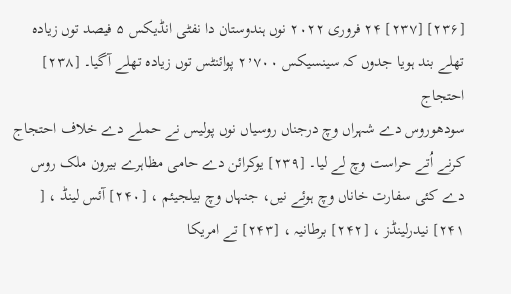[۲۳۶] [۲۳۷] ۲۴ فروری ۲۰۲۲ نوں ہندوستان دا نفٹی انڈیکس ۵ فیصد توں زیادہ تھلے بند ہويا جدوں کہ سینسیکس ۲٬۷۰۰ پوائنٹس توں زیادہ تھلے آگیا۔ [۲۳۸]
احتجاج
سودھوروس دے شہراں وچ درجناں روسیاں نوں پولیس نے حملے دے خلاف احتجاج کرنے اُتے حراست وچ لے لیا۔ [۲۳۹] یوکرائن دے حامی مظاہرے بیرون ملک روس دے کئی سفارت خاناں وچ ہوئے نيں، جنہاں وچ بیلجیئم ، [۲۴۰] آئس لینڈ ، [ ۲۴۱] نیدرلینڈز ، [۲۴۲] برطانیہ ، [۲۴۳] تے امریکا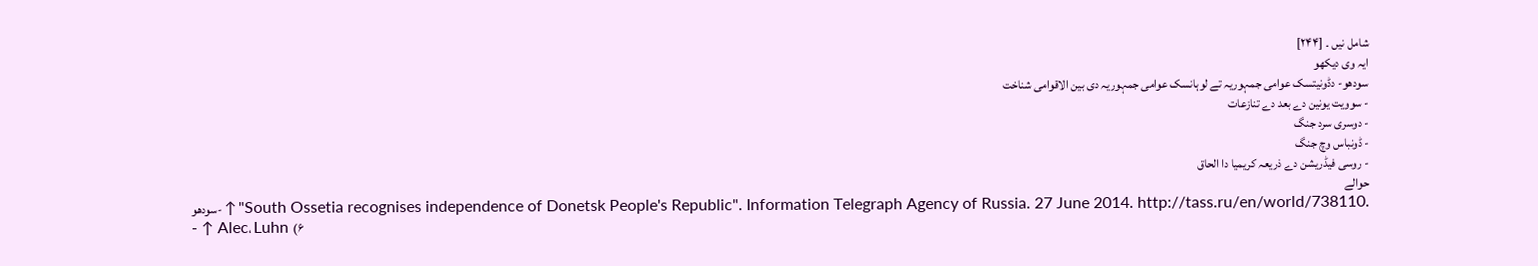شامل نيں ۔ [۲۴۴]
ایہ وی دیکھو
سودھو- دڈونیتسک عوامی جمہوریہ تے لوہانسک عوامی جمہوریہ دی بین الاقوامی شناخت
- سوویت یونین دے بعد دے تنازعات
- دوسری سرد جنگ
- ڈونباس وچ جنگ
- روسی فیڈریشن دے ذریعہ کریمیا دا الحاق
حوالے
سودھو- ↑ "South Ossetia recognises independence of Donetsk People's Republic". Information Telegraph Agency of Russia. 27 June 2014. http://tass.ru/en/world/738110.
- ↑ Alec، Luhn (۶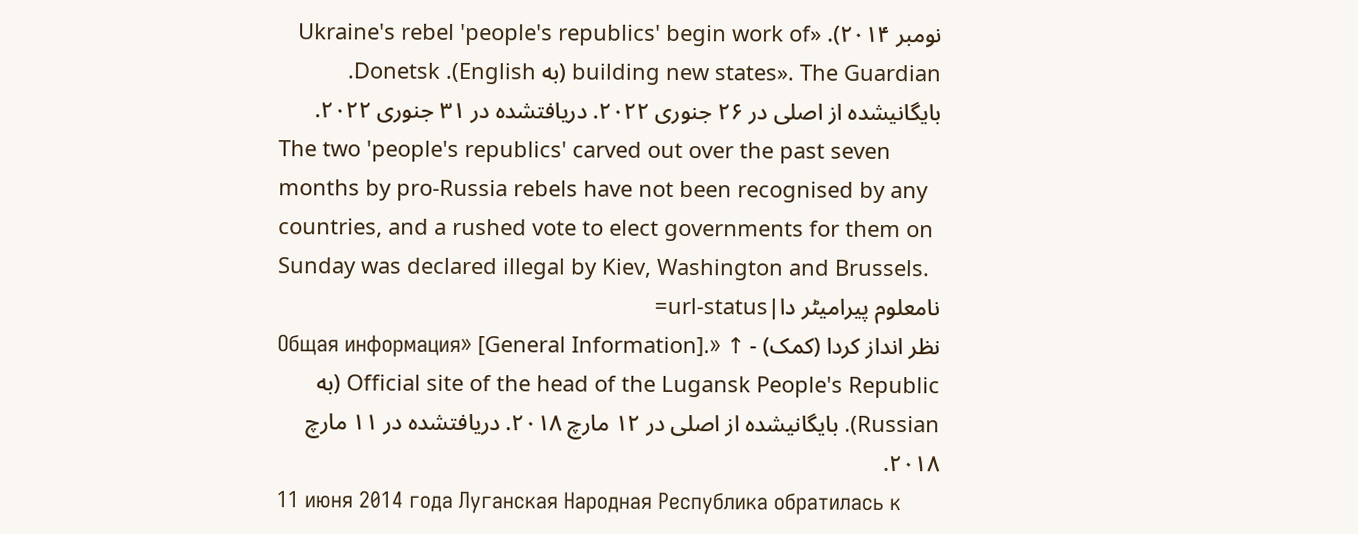نومبر ۲۰۱۴). «Ukraine's rebel 'people's republics' begin work of building new states». The Guardian (به English). Donetsk. بایگانیشده از اصلی در ۲۶ جنوری ۲۰۲۲. دریافتشده در ۳۱ جنوری ۲۰۲۲.
The two 'people's republics' carved out over the past seven months by pro-Russia rebels have not been recognised by any countries, and a rushed vote to elect governments for them on Sunday was declared illegal by Kiev, Washington and Brussels.
نامعلوم پیرامیٹر دا|url-status=
نظر انداز کردا (کمک) - ↑ «Общая информация» [General Information]. Official site of the head of the Lugansk People's Republic (به Russian). بایگانیشده از اصلی در ۱۲ مارچ ۲۰۱۸. دریافتشده در ۱۱ مارچ ۲۰۱۸.
11 июня 2014 года Луганская Народная Республика обратилась к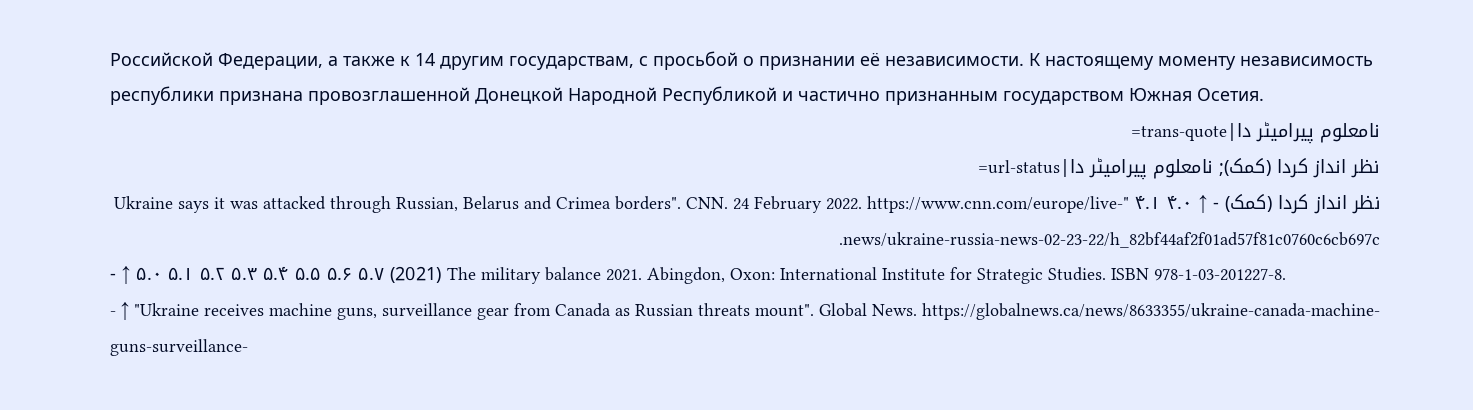Российской Федерации, а также к 14 другим государствам, с просьбой о признании её независимости. К настоящему моменту независимость республики признана провозглашенной Донецкой Народной Республикой и частично признанным государством Южная Осетия.
نامعلوم پیرامیٹر دا|trans-quote=
نظر انداز کردا (کمک); نامعلوم پیرامیٹر دا|url-status=
نظر انداز کردا (کمک) - ↑ ۴.۰ ۴.۱ "Ukraine says it was attacked through Russian, Belarus and Crimea borders". CNN. 24 February 2022. https://www.cnn.com/europe/live-news/ukraine-russia-news-02-23-22/h_82bf44af2f01ad57f81c0760c6cb697c.
- ↑ ۵.۰ ۵.۱ ۵.۲ ۵.۳ ۵.۴ ۵.۵ ۵.۶ ۵.۷ (2021) The military balance 2021. Abingdon, Oxon: International Institute for Strategic Studies. ISBN 978-1-03-201227-8.
- ↑ "Ukraine receives machine guns, surveillance gear from Canada as Russian threats mount". Global News. https://globalnews.ca/news/8633355/ukraine-canada-machine-guns-surveillance-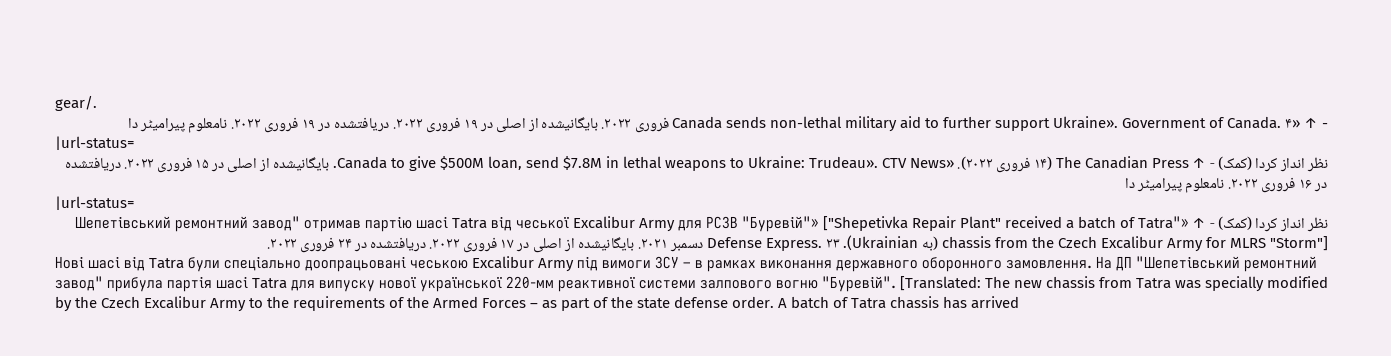gear/.
- ↑ «Canada sends non-lethal military aid to further support Ukraine». Government of Canada. ۴ فروری ۲۰۲۲. بایگانیشده از اصلی در ۱۹ فروری ۲۰۲۲. دریافتشده در ۱۹ فروری ۲۰۲۲. نامعلوم پیرامیٹر دا
|url-status=
نظر انداز کردا (کمک) - ↑ The Canadian Press (۱۴ فروری ۲۰۲۲). «Canada to give $500M loan, send $7.8M in lethal weapons to Ukraine: Trudeau». CTV News. بایگانیشده از اصلی در ۱۵ فروری ۲۰۲۲. دریافتشده در ۱۶ فروری ۲۰۲۲. نامعلوم پیرامیٹر دا
|url-status=
نظر انداز کردا (کمک) - ↑ «"Шепетівський ремонтний завод" отримав партію шасі Tatra від чеської Excalibur Army для РСЗВ "Буревій"» ["Shepetivka Repair Plant" received a batch of Tatra chassis from the Czech Excalibur Army for MLRS "Storm"] (به Ukrainian). Defense Express. ۲۳ دسمبر ۲۰۲۱. بایگانیشده از اصلی در ۱۷ فروری ۲۰۲۲. دریافتشده در ۲۴ فروری ۲۰۲۲.
Нові шасі від Tatra були спеціально доопрацьовані чеською Excalibur Army під вимоги ЗСУ – в рамках виконання державного оборонного замовлення. На ДП "Шепетівський ремонтний завод" прибула партія шасі Tatra для випуску нової української 220-мм реактивної системи залпового вогню "Буревій". [Translated: The new chassis from Tatra was specially modified by the Czech Excalibur Army to the requirements of the Armed Forces – as part of the state defense order. A batch of Tatra chassis has arrived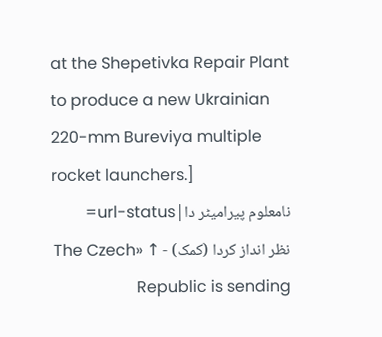at the Shepetivka Repair Plant to produce a new Ukrainian 220-mm Bureviya multiple rocket launchers.]
نامعلوم پیرامیٹر دا|url-status=
نظر انداز کردا (کمک) - ↑ «The Czech Republic is sending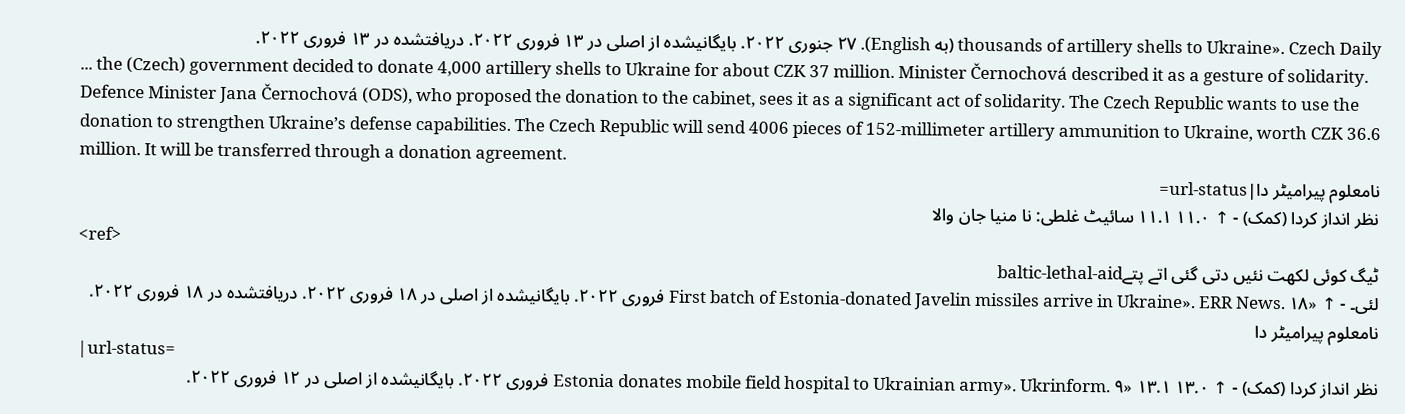thousands of artillery shells to Ukraine». Czech Daily (به English). ۲۷ جنوری ۲۰۲۲. بایگانیشده از اصلی در ۱۳ فروری ۲۰۲۲. دریافتشده در ۱۳ فروری ۲۰۲۲.
... the (Czech) government decided to donate 4,000 artillery shells to Ukraine for about CZK 37 million. Minister Černochová described it as a gesture of solidarity. Defence Minister Jana Černochová (ODS), who proposed the donation to the cabinet, sees it as a significant act of solidarity. The Czech Republic wants to use the donation to strengthen Ukraine’s defense capabilities. The Czech Republic will send 4006 pieces of 152-millimeter artillery ammunition to Ukraine, worth CZK 36.6 million. It will be transferred through a donation agreement.
نامعلوم پیرامیٹر دا|url-status=
نظر انداز کردا (کمک) - ↑ ۱۱.۰ ۱۱.۱ سائیٹ غلطی: نا منیا جان والا
<ref>
ٹیگ کوئی لکھت نئیں دتی گئی اتے پتےbaltic-lethal-aid
لئی۔ - ↑ «First batch of Estonia-donated Javelin missiles arrive in Ukraine». ERR News. ۱۸ فروری ۲۰۲۲. بایگانیشده از اصلی در ۱۸ فروری ۲۰۲۲. دریافتشده در ۱۸ فروری ۲۰۲۲. نامعلوم پیرامیٹر دا
|url-status=
نظر انداز کردا (کمک) - ↑ ۱۳.۰ ۱۳.۱ «Estonia donates mobile field hospital to Ukrainian army». Ukrinform. ۹ فروری ۲۰۲۲. بایگانیشده از اصلی در ۱۲ فروری ۲۰۲۲.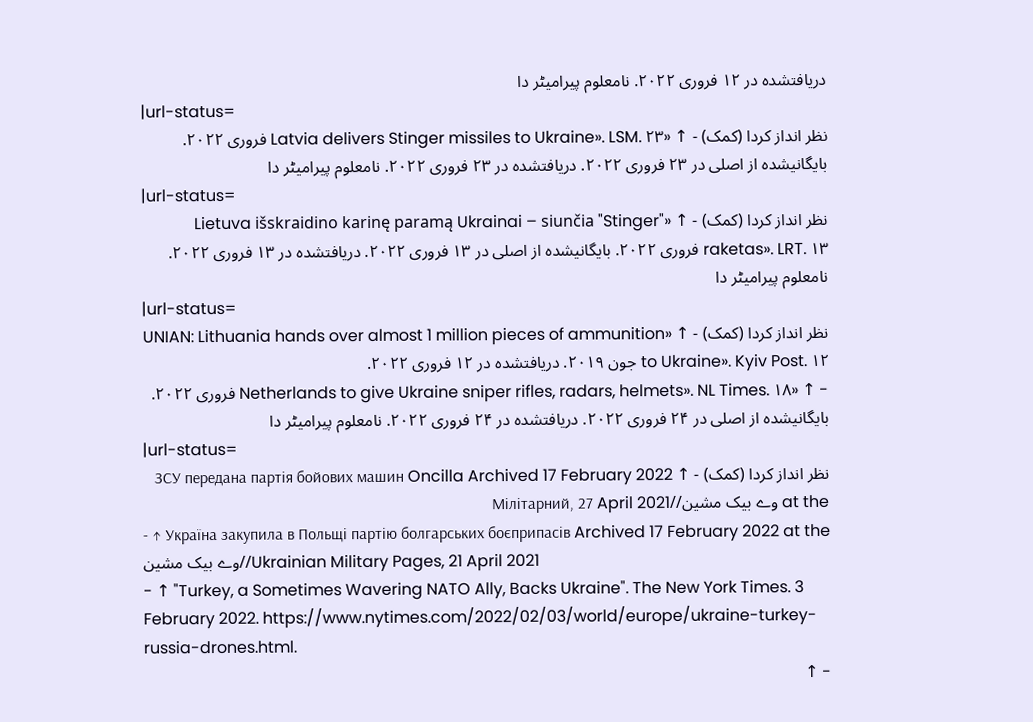دریافتشده در ۱۲ فروری ۲۰۲۲. نامعلوم پیرامیٹر دا
|url-status=
نظر انداز کردا (کمک) - ↑ «Latvia delivers Stinger missiles to Ukraine». LSM. ۲۳ فروری ۲۰۲۲. بایگانیشده از اصلی در ۲۳ فروری ۲۰۲۲. دریافتشده در ۲۳ فروری ۲۰۲۲. نامعلوم پیرامیٹر دا
|url-status=
نظر انداز کردا (کمک) - ↑ «Lietuva išskraidino karinę paramą Ukrainai – siunčia "Stinger" raketas». LRT. ۱۳ فروری ۲۰۲۲. بایگانیشده از اصلی در ۱۳ فروری ۲۰۲۲. دریافتشده در ۱۳ فروری ۲۰۲۲. نامعلوم پیرامیٹر دا
|url-status=
نظر انداز کردا (کمک) - ↑ «UNIAN: Lithuania hands over almost 1 million pieces of ammunition to Ukraine». Kyiv Post. ۱۲ جون ۲۰۱۹. دریافتشده در ۱۲ فروری ۲۰۲۲.
- ↑ «Netherlands to give Ukraine sniper rifles, radars, helmets». NL Times. ۱۸ فروری ۲۰۲۲. بایگانیشده از اصلی در ۲۴ فروری ۲۰۲۲. دریافتشده در ۲۴ فروری ۲۰۲۲. نامعلوم پیرامیٹر دا
|url-status=
نظر انداز کردا (کمک) - ↑ ЗСУ передана партія бойових машин Oncilla Archived 17 February 2022 at the وے بیک مشین//Мілітарний, 27 April 2021
- ↑ Україна закупила в Польщі партію болгарських боєприпасів Archived 17 February 2022 at the وے بیک مشین//Ukrainian Military Pages, 21 April 2021
- ↑ "Turkey, a Sometimes Wavering NATO Ally, Backs Ukraine". The New York Times. 3 February 2022. https://www.nytimes.com/2022/02/03/world/europe/ukraine-turkey-russia-drones.html.
- ↑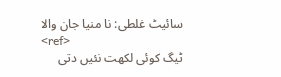سائیٹ غلطی: نا منیا جان والا
<ref>
ٹیگ کوئی لکھت نئیں دتی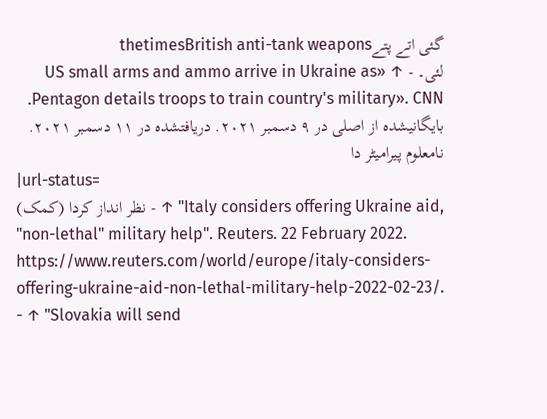گئی اتے پتےthetimesBritish anti-tank weapons
لئی۔ - ↑ «US small arms and ammo arrive in Ukraine as Pentagon details troops to train country's military». CNN. بایگانیشده از اصلی در ۹ دسمبر ۲۰۲۱. دریافتشده در ۱۱ دسمبر ۲۰۲۱. نامعلوم پیرامیٹر دا
|url-status=
نظر انداز کردا (کمک) - ↑ "Italy considers offering Ukraine aid, "non-lethal" military help". Reuters. 22 February 2022. https://www.reuters.com/world/europe/italy-considers-offering-ukraine-aid-non-lethal-military-help-2022-02-23/.
- ↑ "Slovakia will send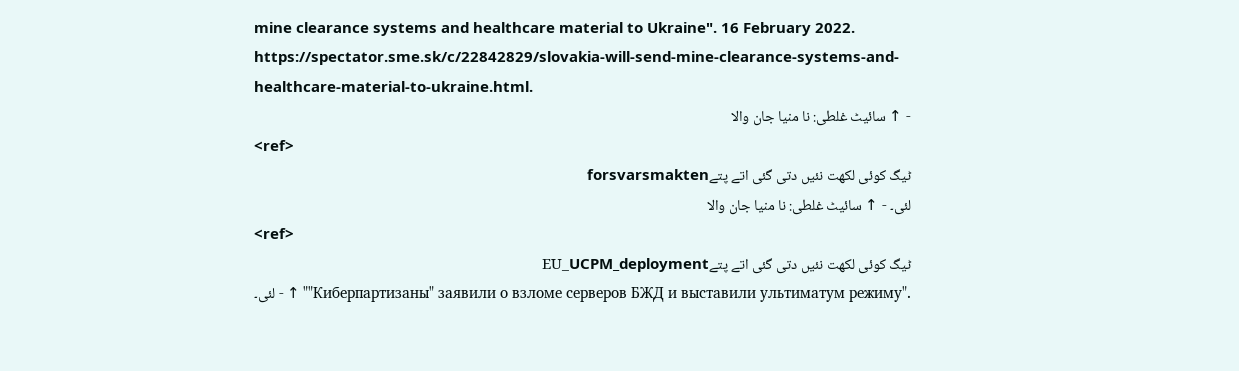mine clearance systems and healthcare material to Ukraine". 16 February 2022. https://spectator.sme.sk/c/22842829/slovakia-will-send-mine-clearance-systems-and-healthcare-material-to-ukraine.html.
- ↑ سائیٹ غلطی: نا منیا جان والا
<ref>
ٹیگ کوئی لکھت نئیں دتی گئی اتے پتےforsvarsmakten
لئی۔ - ↑ سائیٹ غلطی: نا منیا جان والا
<ref>
ٹیگ کوئی لکھت نئیں دتی گئی اتے پتےEU_UCPM_deployment
لئی۔ - ↑ ""Киберпартизаны" заявили о взломе серверов БЖД и выставили ультиматум режиму".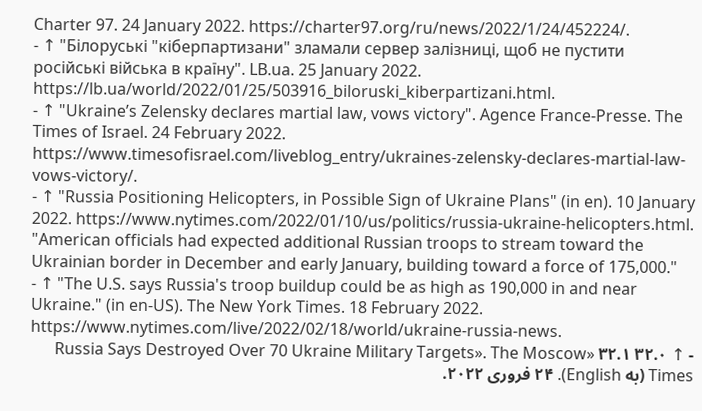Charter 97. 24 January 2022. https://charter97.org/ru/news/2022/1/24/452224/.
- ↑ "Білоруські "кіберпартизани" зламали сервер залізниці, щоб не пустити російські війська в країну". LB.ua. 25 January 2022. https://lb.ua/world/2022/01/25/503916_biloruski_kiberpartizani.html.
- ↑ "Ukraine’s Zelensky declares martial law, vows victory". Agence France-Presse. The Times of Israel. 24 February 2022. https://www.timesofisrael.com/liveblog_entry/ukraines-zelensky-declares-martial-law-vows-victory/.
- ↑ "Russia Positioning Helicopters, in Possible Sign of Ukraine Plans" (in en). 10 January 2022. https://www.nytimes.com/2022/01/10/us/politics/russia-ukraine-helicopters.html. "American officials had expected additional Russian troops to stream toward the Ukrainian border in December and early January, building toward a force of 175,000."
- ↑ "The U.S. says Russia's troop buildup could be as high as 190,000 in and near Ukraine." (in en-US). The New York Times. 18 February 2022. https://www.nytimes.com/live/2022/02/18/world/ukraine-russia-news.
- ↑ ۳۲.۰ ۳۲.۱ «Russia Says Destroyed Over 70 Ukraine Military Targets». The Moscow Times (به English). ۲۴ فروری ۲۰۲۲.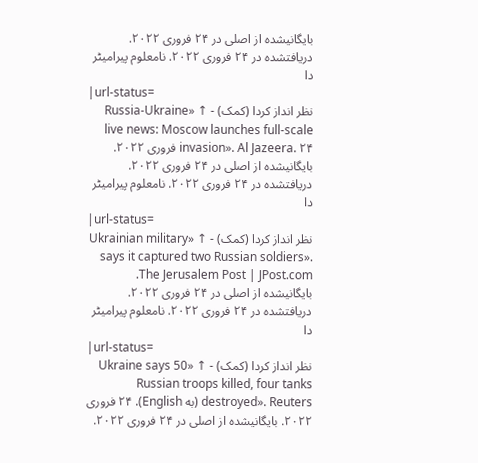بایگانیشده از اصلی در ۲۴ فروری ۲۰۲۲. دریافتشده در ۲۴ فروری ۲۰۲۲. نامعلوم پیرامیٹر دا
|url-status=
نظر انداز کردا (کمک) - ↑ «Russia-Ukraine live news: Moscow launches full-scale invasion». Al Jazeera. ۲۴ فروری ۲۰۲۲. بایگانیشده از اصلی در ۲۴ فروری ۲۰۲۲. دریافتشده در ۲۴ فروری ۲۰۲۲. نامعلوم پیرامیٹر دا
|url-status=
نظر انداز کردا (کمک) - ↑ «Ukrainian military says it captured two Russian soldiers». The Jerusalem Post | JPost.com. بایگانیشده از اصلی در ۲۴ فروری ۲۰۲۲. دریافتشده در ۲۴ فروری ۲۰۲۲. نامعلوم پیرامیٹر دا
|url-status=
نظر انداز کردا (کمک) - ↑ «Ukraine says 50 Russian troops killed, four tanks destroyed». Reuters (به English). ۲۴ فروری ۲۰۲۲. بایگانیشده از اصلی در ۲۴ فروری ۲۰۲۲.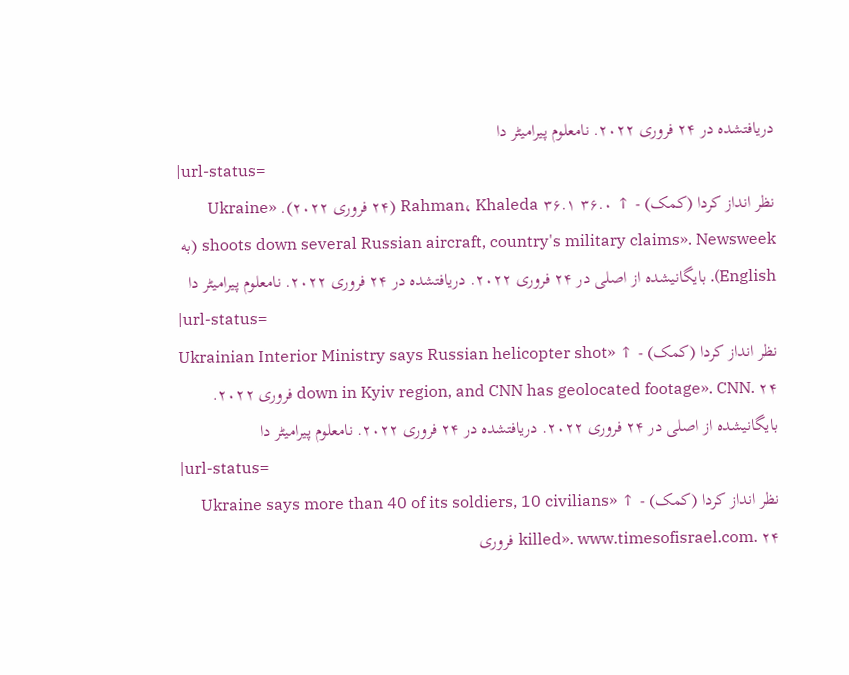دریافتشده در ۲۴ فروری ۲۰۲۲. نامعلوم پیرامیٹر دا
|url-status=
نظر انداز کردا (کمک) - ↑ ۳۶.۰ ۳۶.۱ Rahman، Khaleda (۲۴ فروری ۲۰۲۲). «Ukraine shoots down several Russian aircraft, country's military claims». Newsweek (به English). بایگانیشده از اصلی در ۲۴ فروری ۲۰۲۲. دریافتشده در ۲۴ فروری ۲۰۲۲. نامعلوم پیرامیٹر دا
|url-status=
نظر انداز کردا (کمک) - ↑ «Ukrainian Interior Ministry says Russian helicopter shot down in Kyiv region, and CNN has geolocated footage». CNN. ۲۴ فروری ۲۰۲۲. بایگانیشده از اصلی در ۲۴ فروری ۲۰۲۲. دریافتشده در ۲۴ فروری ۲۰۲۲. نامعلوم پیرامیٹر دا
|url-status=
نظر انداز کردا (کمک) - ↑ «Ukraine says more than 40 of its soldiers, 10 civilians killed». www.timesofisrael.com. ۲۴ فروری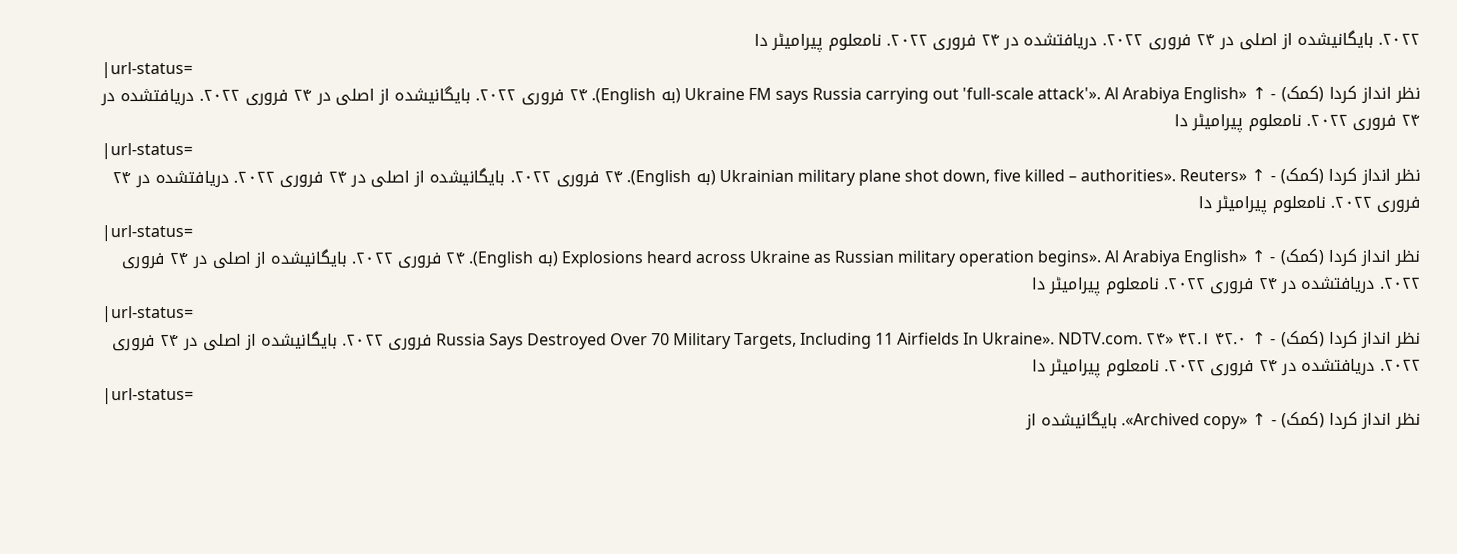۲۰۲۲. بایگانیشده از اصلی در ۲۴ فروری ۲۰۲۲. دریافتشده در ۲۴ فروری ۲۰۲۲. نامعلوم پیرامیٹر دا
|url-status=
نظر انداز کردا (کمک) - ↑ «Ukraine FM says Russia carrying out 'full-scale attack'». Al Arabiya English (به English). ۲۴ فروری ۲۰۲۲. بایگانیشده از اصلی در ۲۴ فروری ۲۰۲۲. دریافتشده در ۲۴ فروری ۲۰۲۲. نامعلوم پیرامیٹر دا
|url-status=
نظر انداز کردا (کمک) - ↑ «Ukrainian military plane shot down, five killed – authorities». Reuters (به English). ۲۴ فروری ۲۰۲۲. بایگانیشده از اصلی در ۲۴ فروری ۲۰۲۲. دریافتشده در ۲۴ فروری ۲۰۲۲. نامعلوم پیرامیٹر دا
|url-status=
نظر انداز کردا (کمک) - ↑ «Explosions heard across Ukraine as Russian military operation begins». Al Arabiya English (به English). ۲۴ فروری ۲۰۲۲. بایگانیشده از اصلی در ۲۴ فروری ۲۰۲۲. دریافتشده در ۲۴ فروری ۲۰۲۲. نامعلوم پیرامیٹر دا
|url-status=
نظر انداز کردا (کمک) - ↑ ۴۲.۰ ۴۲.۱ «Russia Says Destroyed Over 70 Military Targets, Including 11 Airfields In Ukraine». NDTV.com. ۲۴ فروری ۲۰۲۲. بایگانیشده از اصلی در ۲۴ فروری ۲۰۲۲. دریافتشده در ۲۴ فروری ۲۰۲۲. نامعلوم پیرامیٹر دا
|url-status=
نظر انداز کردا (کمک) - ↑ «Archived copy». بایگانیشده از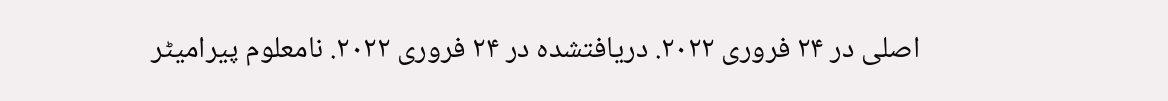اصلی در ۲۴ فروری ۲۰۲۲. دریافتشده در ۲۴ فروری ۲۰۲۲. نامعلوم پیرامیٹر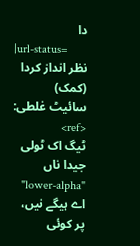دا
|url-status=
نظر انداز کردا (کمک)
سائیٹ غلطی: <ref>
ٹیگ اک ٹولی جیدا ناں "lower-alpha" اے ہیگے نیں، پر کوئی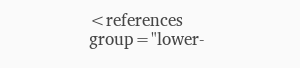<references group="lower-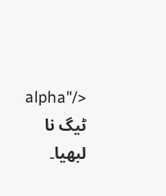alpha"/>
ٹیگ نا لبھیا۔